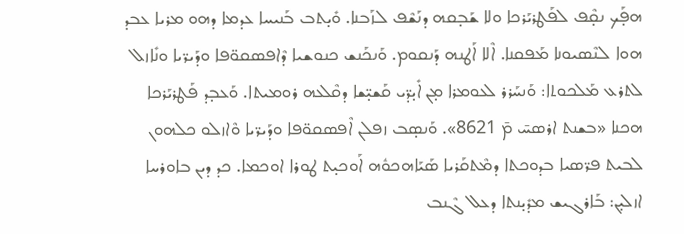ܗܦ̣ܰܟ ܢܩ̣ܶܦ ܠܦܰܛܪܝܰܪܟܐ ܘܠܐ ܫܰܒ̣ܩܗ ܕܢܰܫܶܦ ܠܙܰܒܢܐ. ܘܺܝ̣ܬܒ ܒܰܢܝܚܐ ܥܕܡܐ ܕܗܘ ܡܪܝܐ ܥܒܕ ܗܘܐ ܠܢܶܣܝܘܢܐ ܡܰܦܩܢܐ. ܐܶܠܐ ܐܰܛܢܗ ܕܰܢܩܘܡ. ܘܰܢܟܰܢܫ ܟܢܘܫܝܐ ܕܶܐܦܣܩܘ̈ܦܐ ܘܕܰܝܪ̈ܝܐ ܘܢܺܐܙܠ ܠܬܪܥ ܡܰܠܟܘܬܐ: ܘܰܢܚܰܪܪ ܠܥܘܡܪܐ ܡ̣ܢ ܐܺܝ̣ܕ̈ܝ ܩܰܫܝ̣̈ܫܐ ܕܩܶܠܥܗ ܪܘܡܝܬܐ. ܘܰܥܒ̣ܕ ܦܰܛܪܝܰܪܟܐ ܗܟܢܐ «ܒܫܢܬ ܐܪܣܚ̄ ܡ̄ 8621». ܘܰܢܣ̣ܒ ܙܦܠܢ ܐܶܦܣܩܘ̈ܦܐ ܘܕܰܝܪ̈ܝܐ ܘܶܐܙܠܘ ܟܠܗܘܢ ܠܒܝܬ ܦܪ̈ܣܝܐ ܒܕܘܟܬܐ ܕܡܶܬܩܰܪܝܐ ܣܰܝܰܐܗܟܘܽܗ ܐܰܘܟܝ̣ܬ ܛܘܪܐ ܐܘܟܡܐ. ܟܕ ܕܝܢ ܒܐܘܪܚܐ ܐܙܠܝ̣ܢ: ܒܰܐܪܓܝܫ ܡܕܺܝ̣ܢܬܐ ܕܥܠ ܓܶܢܒ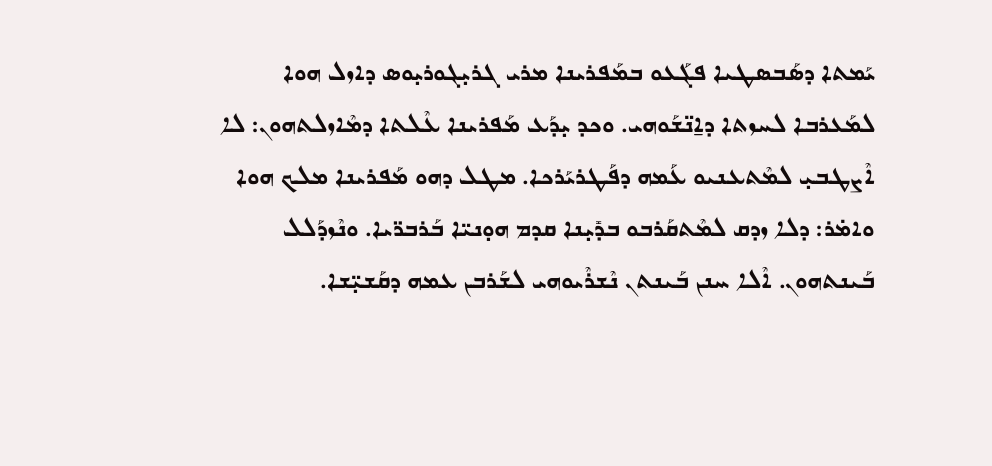ܝܰܡܬܐ ܕܣܰܒܣܛܝܐ ܦܓܰܥܘ ܒܡܰܦܪܝܢܐ ܡܪܝ ܓܪܝ̣ܓܘܪܝ̣ܘܣ ܕܐܙܠ ܗܘܐ ܠܡܰܥܪܒܐ ܠܚܙܬܐ ܕܐ̱ܢ̈ܫܰܘܗܝ. ܘܟܕ ܝ̣ܕܰܥ ܡܰܦܪܝܢܐ ܥܶܠܬܐ ܕܡܶܐܙܠܬܗܘܢ: ܠܐ ܐܶܨܛܒܝ̣ ܠܡܶܬܥܢܝܘ ܥܰܡܗ ܕܦܰܛܪܝܰܪܟܐ. ܡܛܠ ܕܗܘ ܡܰܦܪܝܢܐ ܡܠܟ ܗܘܐ ܘܐܡ̇ܪ: ܕܠܐ ܙܕܩ ܠܡܶܬܩܰܪܒܘ ܒܕܺܝ̣ܢܐ ܩܕܡ ܗܘ̣ܢܝ̈ܐ ܒܰܪܒܪ̈ܝܐ. ܘܢܶܙܕܰܠܠ ܒܰܝܢܬܗܘܢ. ܐܶܠܐ ܚܢܢ ܒܰܝܢܬܢ ܢܶܫܪܶܝܘܗܝ ܠܫܰܪܒܢ ܥܡܗ ܕܩܰܫܝ̣̈ܫܐ.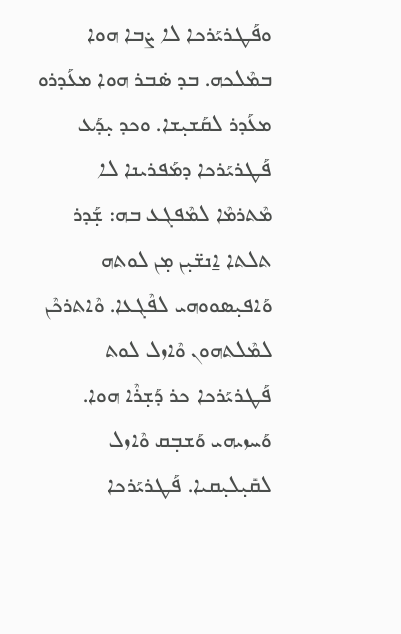ܘܦܰܛܪܝܰܪܟܐ ܠܐ ܨ̇ܒܐ ܗܘܐ ܒܡܶܠܟܗ. ܒܕ ܣ̇ܒܪ ܗܘܐ ܡܥܰܕܪܘ ܡܥܰܕܪ ܠܩܰܫܝ̣ܫܐ. ܘܟܕ ܝ̣ܕܰܥ ܦܰܛܪܝܰܪܟܐ ܕܡܰܦܪܝܢܐ ܠܐ ܡܶܬܪܡܶܐ ܠܡܶܦܓܥ ܒܗ: ܫ̣ܰܕܪ ܬܠܬܐ ܐ̱ܢܫ̈ܝ̣ܢ ܡ̣ܢ ܠܘܬܗ ܘܰܐܦܝ̣ܣܘܘܗܝ ܠܦܶܓܥܐ. ܘܶܐܬܪܟܶܢ ܠܡܶܠܬܗܘܢ ܘܶܐܙܠ ܠܘܬ ܦܰܛܪܝܰܪܟܐ ܟܪ ܕܰܫ̣ܪܶܐ ܗܘܐ. ܘܰܚܙܝܗܝ ܘܰܫܒ̣ܩ ܘܶܐܙܠ ܠܩܺܝ̣ܠܝ̣ܩܝܐ. ܦܰܛܪܝܰܪܟܐ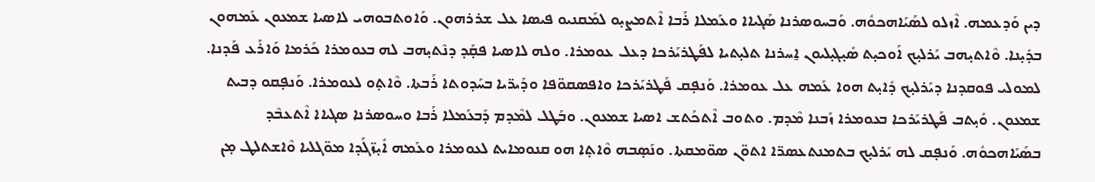ܕܝܢ ܘܰܕܥܡܗ. ܐܶܙܠܘ ܠܣܰܝܰܐܗܟܘܽܗ. ܘܰܒܚܘܣܪܢܐ ܣܰܓܝܐܐ ܘܥܰܡܠܐ ܪܰܒܐ ܐܶܬܡܨܝ̣ܘ ܠܡܰܩܢܝܘ ܦܝܣܐ ܥܠ ܫܪܪܗܘܢ. ܘܰܐܘܬܒܘܗܝ ܠܐܣܝܐ ܫܡܥܘܢ ܥܰܡܗܘܢ ܒܕܺܝ̣ܢܐ. ܘܶܐܬܝ̣ܗܒ ܝܰܪܠܝ̣ܟ ܐܰܘܟܝ̣ܬ ܣܺܝ̣ܓܝ̣ܠܝܘܢ ܐ̱ܚܪܢܐ ܬܠܝ̣ܬܝܐ ܠܦܰܛܪܝܰܪܟܐ ܕܥܠ ܥܘܡܪܐ. ܘܠܗ ܠܐܣܝܐ ܦܩ̣ܰܕ ܕܢܶܬܝ̣ܗܒ ܠܗ ܒܥܘܡܪܐ ܟܰܪܡܐ ܘܰܐܪܰܥ ܦܰܕܢܐ. ܠܡܘܠܝ ܦܘܩܕܢܐ ܕܝܰܪܠܝ̣ܟ ܕܺܐܝ̣ܬ ܗܘܐ ܥܰܡܗ ܥܠ ܥܘܡܪܐ. ܘܰܢܦ̣ܩ ܦܰܛܪܝܰܪܟܐ ܘܐܦܣܩܘ̈ܦܐ ܘܕܰܝܪ̈ܝܐ ܒܚܰܕܘܬܐ ܪܰܒܬܐ. ܘܶܐܬ̣ܘ ܠܥܘܡܪܐ. ܘܰܢܦ̣ܩܘ ܕܒܝܬ ܫܡܥܘܢ. ܘܺܝ̣ܬܒ ܦܰܛܪܝܰܪܟܐ ܒܥܘܡܪܐ ܙܰܒܢܐ ܡܶܕܡ. ܘܬܘܒ ܐܶܬܟܰܬܫ ܐܣܝܐ ܫܡܥܘܢ. ܘܒܰܛܠ ܠܡܶܕܡ ܕܰܒܥܰܡܠܐ ܪܰܒܐ ܘܚܘܣܪܢܐ ܣܓܝܐܐ ܐܶܬܥܒܶܕ ܒܣܰܝܰܐܗܟܘܽܗ. ܘܰܢܦ̣ܩ ܠܗ ܝܰܪܠܝ̣ܟ ܒܬܡܢܬܥܣܪ̈ܐ ܐܬܘ̈ܢ ܣܘ̈ܡܩܬܐ. ܘܢܰܣ̣ܒܗ ܘܶܐܬ̣ܐ ܗܘ ܩܢܘܡܐܝܬ ܠܥܘܡܪܐ ܘܥܰܡܗ ܐܺܝ̣ܙ̈ܓܰܕܐ ܡܘ̈ܓܠܝܐ ܘܶܐܫܬܠܛ ܡ̣ܢ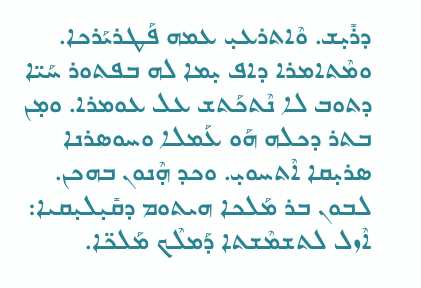ܕܪܺܝ̣ܫ. ܘܶܐܬܪܥܝ̣ ܥܡܗ ܦܰܛܪܝܰܪܟܐ. ܘܡܶܬܐܡܪܐ ܕܐܦ ܝ̣ܡܐ ܠܗ ܒܦܬܘܪ ܚܰܝ̈ܐ ܕܬܘܒ ܠܐ ܢܶܬܟܰܬܫ ܥܠ ܥܘܡܪܐ. ܘܡ̣ܢ ܒܬܪ ܕܟܠܗ ܗܰܘ ܥܰܡܠܐ ܘܚܘܣܪܢܐ ܣܪܝ̣ܩܐ ܐܶܬܚܘܝ̣. ܘܟܕ ܗ̣ܶܢܘܢ ܒܗܟܢ. ܠܒܘܢ ܒܪ ܡܰܠܟܐ ܗܝܬܘܡ ܕܩܺܝ̣ܠܝ̣ܩܝܐ: ܐܶܙܠ ܠܬܫܡܶܫܬܐ ܕܰܡܠܶܟ ܡܰܠܟ̈ܐ.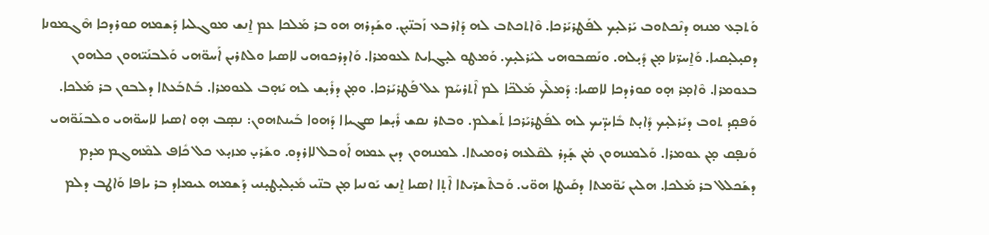ܘܰܬܒ̣ܥ ܡܢܗ ܕܢܶܟܬܘܒ ܝܰܪܠܝ̣ܟ ܠܦܰܛܪܝܰܪܟܐ. ܘܶܐܬܟܬܒ ܠܗ ܕܰܐܪܒܥ ܙܰܒܢ̈ܝ̣ܢ. ܘܫܰܕܪܗ ܗܘ ܒܪ ܡܰܠܟܐ ܥܡ ܐ̱ܢܫ ܡܘܓܠܝܐ ܕܰܫܡܗ ܩܘܪܕܟܐ ܗܶܓܡܘܢܐ ܕܩܝ̣ܠܝ̣ܩܝܐ. ܘܰܐ̱ܚܪ̈ܢܐ ܡ̣ܢ ܕܺܝ̣ܠܗ. ܘܢܰܣܒܘܗܝ ܠܝܰܪܠܝ̣ܟ. ܘܰܡܛܘ ܠܝ̣ܓܐܝܬ ܠܥܘܡܪܐ. ܘܰܐܕܪܟܘܗܝ ܠܐܣܝܐ ܘܠܬܪܝܢ ܐܰܚܘ̈ܗܝ ܘܰܠܒܢܰܝ̈ܗܘܢ ܟܠܗܘܢ ܒܥܘܡܪܐ. ܘܶܐܡ̣ܪ ܗ̣ܘ ܩܘܪܕܟܐ ܠܐܣܝܐ: ܕܰܡܠܶܟ ܡܰܠܟ̈ܐ ܠܡ ܐܶܬܪܚܰܡ ܥܠ ܦܰܛܪܝܰܪܟܐ. ܘܡ̣ܢ ܕܪܺܝ̣ܫ ܠܗ ܝܰܗ̣ܒ ܠܥܘܡܪܐ. ܒܰܬܒܰܥܬܐ ܕܠܒܘܢ ܒܪ ܡܰܠܟܐ. ܘܰܦܩ̣ܕ ܬܘܒ ܕܝܰܪܠܝ̣ܟ ܕܺܐܝ̣ܬ ܒܺܐܝܕ̈ܝܟ ܠܗ ܠܦܰܛܪܝܰܪܟܐ ܬܰܫܠܡ. ܘܒܬܪ ܢܩܫ ܪܺܝ̣ܫܐ ܣܓܝܐܐ ܕܰܗܘܐ ܒܰܝܢܬܗܘܢ: ܢܣ̣ܒ ܗ̣ܘ ܐܣܝܐ ܠܐܚܘ̈ܗܝ ܘܠܒܢܰܘ̈ܗܝ ܘܰܢܦ̣ܩ ܡ̣ܢ ܥܘܡܪܐ. ܘܰܠܡܢܗܘܢ ܡ̇ܢ ܫ̣ܰܕܪ ܠܩܶܠܥܗ ܪܘܡܝܬܐ. ܠܡܢܗܘܢ ܕܝܢ ܥܡܗ ܐܰܘܒܠ ܠܐܪܕܘ. ܘܫܰܪܝ̣ ܡܙܝ̣ܥ ܟܠ ܟܺܐܦ ܠܡܶܗܓܡ ܡܕܡ ܕܫܰܟܠܠ ܒܪ ܡܰܠܟܐ. ܗܠܝܢ ܝܰܘ̈ܡܬܐ ܕܩܰܝܛܐ ܗܘ̈ܝ. ܘܰܒܬܶܫܪ̈ܝܬܐ ܐܶܬ̣ܐ ܐܣܝܐ ܐ̱ܢܫ ܝܰܘܢܝܐ ܡ̣ܢ ܒܢ̈ܝ ܡܺܝ̣ܠܝ̣ܛܝ̣ܢܝ ܕܰܫܡܗ ܥܝܡܐܕ ܒܪ ܝܐܦܐ ܘܰܐܛܒ ܕܠܡ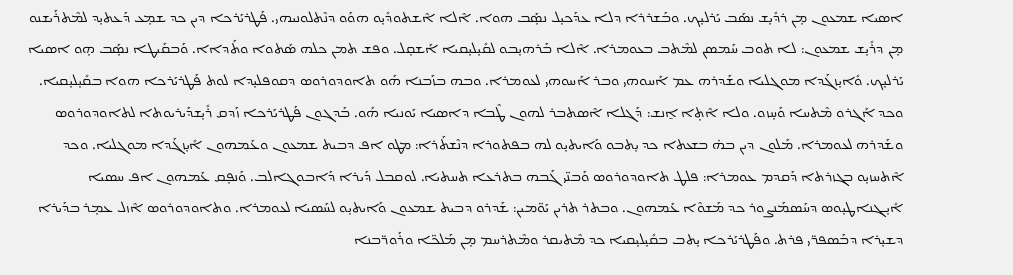ܐܣܝܐ ܫܡܥܘܢ ܡ̣ܢ ܪܕܺܝ̣ܫ ܢܣܰܒ ܝܰܪܠܝ̣ܟ. ܘܒܰܫܪܪܐ ܕܠܐ ܥܕܰܟܝ̣ܠ ܢܣ̣ܰܒ ܗܘܐ. ܐܶܠܐ ܐܶܫܬܘܕܺܝ̣ܘ ܗܘܰܘ ܕܢܶܬܠܘܢܝܗܝ. ܦܰܛܪܝܰܪܟܐ ܕܝܢ ܟܕ ܫܡ̣ܥ ܕܰܥܬܝ̣ܕ ܠܡܶܬܪܰܝܫܢܘ ܡ̣ܢ ܕܪܺܝ̣ܫ ܫܡܥܘܢ: ܠܐ ܬܘܒ ܚܰܡܣܢ ܠܡܶܬܒ ܒܥܘܡܪܐ. ܐܶܠܐ ܒܰܪܗܝ̣ܒܘ ܠܩܺܝ̣ܠܝ̣ܩܝܐ ܐܰܫܩ̣ܠ. ܘܦܫ ܬܡܢ ܟܠܗ ܣܰܬܘܐ ܘܬܰܕܐܐ. ܘܰܒܩܰܝܛܐ ܢܣ̣ܰܒ ܗ̣ܘ ܐܣܝܐ ܝܰܪܠܝ̣ܟ. ܘܺܐܝ̣ܙܓܰܕܐ ܡܘܓܠܝܐ ܘܫܰܕܪܗ ܥܡ ܐܰܚܘܗܝ ܘܒܪ ܐܰܚܘܗܝ ܠܥܘܡܪܐ. ܘܒܗ ܒܙܰܒܢܐ ܗܰܘ ܬܐܘܕܘܪܘܣ ܕܩܘܦܠܝ̣ܕܐ ܠܘܬ ܦܰܛܪܝܰܪܟܐ ܗܘܐ ܒܩܺܝ̣ܠܝ̣ܩܝܐ. ܘܟܕ ܐܰܓܪܘ ܡܶܬܚܐ ܘܰܚ̣ܙܘ. ܘܠܐ ܐܶܬ̣ܐ ܐ̱ܢܫ: ܕܰܓܠܐ ܐܶܣܬܒܪ ܠܗܘܢ ܛܶܒܐ ܕܐܣܝܐ ܝܰܘܢܝܐ ܗܰܘ. ܒܰܕܓܘܢ ܦܰܛܪܝܰܪܟܐ ܙܰܕܩ ܪܺܝ̣ܫܕܰܝܪܝܘܬܐ ܠܬܐܘܕܘܪܘܣ ܘܫܰܕܪܗ ܠܥܘܡܪܐ. ܡܰܠܘܢ ܕܝܢ ܒܗ̇ ܒܫܥܬܐ ܟܕ ܝ̣ܬܒܘ ܘܰܐܝܬܝ̣ܘ ܠܗ ܒܦܬܘܪܐ ܕܢܶܫܬܰܪܐ: ܡܛܘ ܐܦ ܕܒܝܬ ܫܡܥܘܢ ܘܥܰܡܗܘܢ ܐܺܝ̣ܙܓܰܕܐ ܡܘܓܠܝܐ. ܘܟܕ ܐܶܬܚܙܝ̣ܘ ܒܓܙܪܬܐ ܕܰܩܕܡ ܥܘܡܪܐ: ܦܠܛ ܬܐܘܕܘܪܘܣ ܘܰܒܢ̈ܝ ܓܰܒܗ ܒܬܪܥܐ ܬܚܬܝܐ. ܠܘܩܒܠ ܕܰܝܪܐ ܕܰܐܒܘܓܐܠܒ. ܘܰܢܦ̣ܩ ܥܰܡܗܘܢ ܐܦ ܚܣܝܐ ܐܺܝ̣ܓܢܐܛܝ̣ܘܣ ܕܚܰܣܡܰܢܨܘܪ ܟܕ ܡܰܫܘܶܐ ܥܰܡܗܘܢ. ܘܒܬܪ ܬܪܝܢ ܝܰܘ̈ܡܝܢ: ܫܰܕܪܘ ܕܒܝܬ ܫܡܥܘܢ ܘܰܐܝܬܝ̣ܘ ܠܚܰܣܝܐ ܠܥܘܡܪܐ. ܘܬܐܘܕܘܪܘܣ ܐܶܙܠ ܥܡ̣ܪ ܒܕܰܝܪܐ ܕܫܝ̣ܪܐ ܕܒܰܣܦܪ̈ܝ ܦܪܬ. ܘܦܰܛܪܝܰܪܟܐ ܝ̣ܬܒ ܒܩܺܝ̣ܠܝ̣ܩܝܐ ܟܕ ܡܶܬܝܩܪ ܘܡܶܬܪܚܡ ܡ̣ܢ ܡܰܠܟ̈ܐ ܘܪܰܘܪ̈ܒܢܐ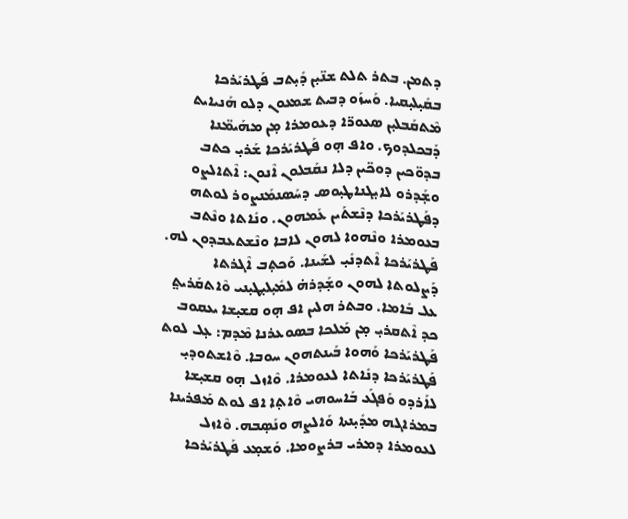ܕܬܡܢ. ܒܬܪ ܬܠܬ ܫܢ̈ܝ̣ܢ ܕܺܝ̣ܬܒ ܦܰܛܪܝܰܪܟܐ ܒܩܺܝ̣ܠܝ̣ܩܝܐ. ܘܰܚܙܰܘ ܕܒܝܬ ܫܡܥܘܢ ܕܠܘ ܗܰܢܝܐܝܬ ܡܶܬܩܰܒܠܝ̣ܢ ܣܥܘܪ̈ܐ ܕܥܘܡܪܐ ܡ̣ܢ ܡܗܰܝܡ̈ܢܐ ܕܰܒܟܠܕܘܟ. ܘܐܦ ܗ̣ܘ ܦܰܛܪܝܰܪܟܐ ܫܰܪܝ̣ ܟܬܒ ܒܕܘ̈ܟܝܢ ܕܘܟ̈ܝܢ ܕܠܐ ܢܩܰܒܠܘܢ ܐܶܢܘܢ: ܐܶܬܐܠܨܘ ܘܫ̣ܰܕܪܘ ܠܐܝ̣ܓܢܐܛܝ̣ܘܣ ܕܚܰܣܢܡܰܢܨܘܪ ܠܘܬܗ ܕܦܰܛܪܝܰܪܟܐ ܕܢܶܫܬܰܝܢ ܥܰܡܗܘܢ. ܘܢܺܐܬܐ ܘܢܶܬܒ ܒܥܘܡܪܐ ܘܢܶܗܘܐ ܠܗܘܢ ܠܐܒܐ ܘܢܶܫܬܥܒܕܘܢ ܠܗ. ܦܰܛܪܝܰܪܟܐ ܐܶܬܕܢܺܝ̣ ܠܫܰܝܢܐ. ܘܰܟܬ̣ܒ ܐܶܓܪܬܐ ܕܰܨܠܘܬܐ ܠܗܘܢ ܘܫ̣ܰܕܪܗ̇ ܠܡܺܝ̣ܠܝ̣ܛܝ̣ܢܝ ܘܶܐܬܩܰܪܝܬ݀ ܥܠ ܒܺܐܡܐ. ܘܒܬܪ ܗܠܝܢ ܐܦ ܗ̣ܘ ܩܫܝ̣ܫܐ ܝܥܩܘܒ ܟܕ ܐܶܬܩܪܝ̣ ܡ̣ܢ ܡܰܠܟܐ ܒܣܘܥܪܢܐ ܡܶܕܡ: ܥ̣ܠ ܠܘܬ ܦܰܛܪܝܰܪܟܐ ܘܰܗܘܐ ܒܰܝܢܬܗܘܢ ܚܘܒܐ. ܘܶܐܫܬܘܕܝ̣ ܦܰܛܪܝܰܪܟܐ ܕܢܺܐܬܐ ܠܥܘܡܪܐ. ܘܶܐܙܠ ܗ̣ܘ ܩܫܝ̣ܫܐ ܠܐܰܪܕܘ ܘܰܦܓܰܥ ܒܰܐܚܘܗܝ ܘܶܐܬ̣ܐ ܐܦ ܠܘܬ ܡܰܦܪܝܢܐ ܒܡܪܐܓܗ ܡܕܺܝ̣ܢܬܐ ܘܰܐܠܨܗ ܘܢܰܣ̣ܒܗ. ܘܶܐܙܠ ܠܥܘܡܪܐ ܕܡܪܝ ܒܪܨܘܡܐ. ܘܰܫܡ̣ܥ ܦܰܛܪܝܰܪܟܐ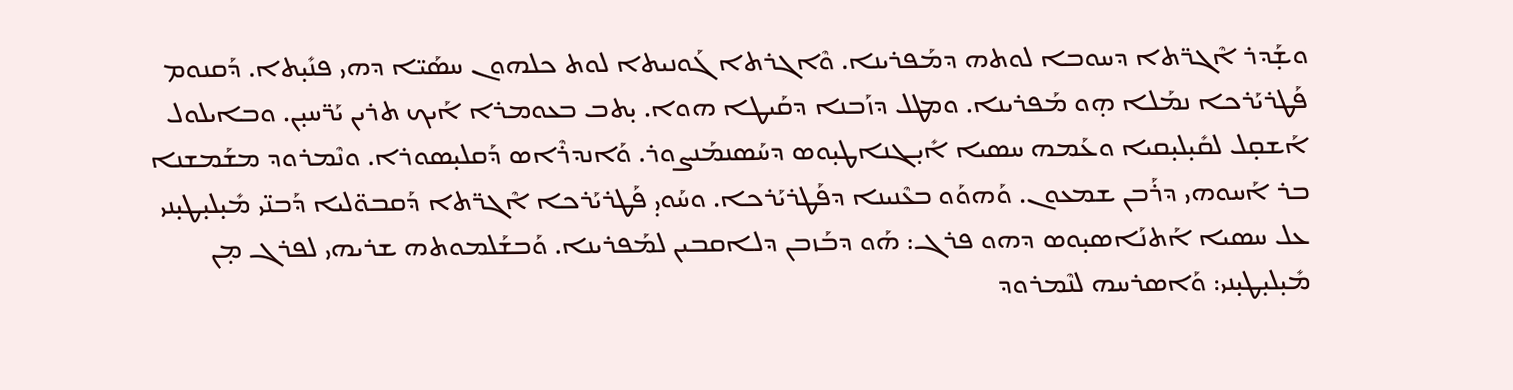ܘܫ̣ܰܕܪ ܐܶܓܪ̈ܬܐ ܕܚܘܒܐ ܠܘܬܗ ܕܡܰܦܪܝܢܐ. ܘܶܐܓܪܬܐ ܓܰܘܢܝܬܐ ܠܘܬ ܟܠܗܘܢ ܚܣܰܝ̈ܐ ܕܗܝ ܦܢܺܝ̣ܬܐ. ܕܰܩܢܘܡ ܦܰܛܪܝܰܪܟܐ ܢܡܰܠܐ ܗ̣ܘ ܡܰܦܪܝܢܐ. ܘܡܛܠ ܕܙܰܒܢܐ ܕܩܰܝܛܐ ܗܘܐ. ܝ̣ܬܒ ܒܥܘܡܪܐ ܐܰܝܟ ܬܪܝܢ ܝܰܪ̈ܚܝ̣ܢ. ܘܒܐܝܠܘܠ ܐܰܫܩ̣ܠ ܠܩܺܝ̣ܠܝ̣ܩܝܐ ܘܥܰܡܗ ܚܣܝܐ ܐܺܝ̣ܓܢܐܛܝ̣ܘܣ ܕܚܰܣܢܡܰܢܨܘܪ. ܘܰܐܢܕܪܶܐܣ ܕܰܩܠܝ̣ܣܘܪܐ. ܘܢܶܡܪܘܕ ܡܫܰܡܫܢܐ ܒܪ ܐܰܚܘܗܝ ܕܪܰܒܢ ܫܡܥܘܢ. ܘܰܗܘܰܘ ܒܥܶܢܝܢܐ ܕܦܰܛܪܝܰܪܟܐ. ܘܚܰܘܝ̣ ܦܰܛܪܝܰܪܟܐ ܐܶܓܪ̈ܬܐ ܕܰܩܒܘ̈ܠܝܐ ܕܰܒܢ̈ܝ ܡܺܝ̣ܠܝ̣ܛܝ̣ܢܝ ܥܠ ܚܣܝܐ ܐܰܬܢܰܐܣܝ̣ܘܣ ܕܗܘ ܦܪܓ: ܗܰܘ ܕܒܰܙܒܢ ܕܠܐܩܒܝܢ ܠܡܰܦܪܝܢܐ. ܘܰܒܫܰܠܡܘܬܗ ܫܪܝܗܝ ܠܦܪܓ ܡ̣ܢ ܡܺܝ̣ܠܝ̣ܛܝ̣ܢܝ: ܘܰܐܣܪܚܗ ܠܢܶܡܪܘܕ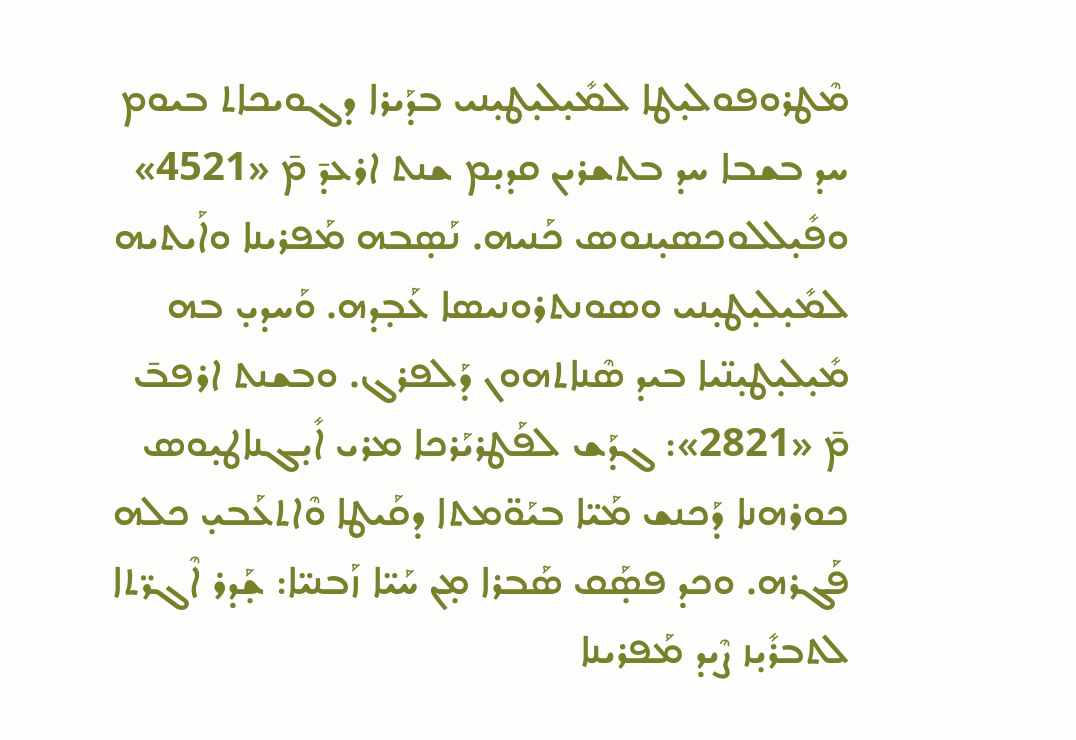ܡܶܛܪܘܦܘܠܝ̣ܛܐ ܠܡܺܝ̣ܠܝ̣ܛܝ̣ܢܝ ܒܕܰܝܪܐ ܕܓܘܝܟܐܬ ܒܝܘܡ ܚܕ ܒܫܒܐ ܚܕ ܒܬܫܪܝܢ ܩܕܝ̣ܡ ܫܢܬ ܐܪܥܕ̄ ܡ̄ «4521» ܘܦܺܝ̣ܠܠܘܟܣܝ̣ܢܘܣ ܟܰܢܝܗ. ܢܰܣ̣ܒܗ ܡܰܦܪܝܢܐ ܘܐܰܝܬܝܗ ܠܡܺܝ̣ܠܝ̣ܛܝ̣ܢܝ ܘܣܘܢܬܪܘܢܝܣܐ ܥܰܒ̣ܕܗ. ܘܰܚܕܝ̣ ܒܗ ܡܺܝ̣ܠܝ̣ܛܝ̣ܢ̈ܝܐ ܒܝܕ ܣܶܢܐܬܗܘܢ ܕܰܠܦܪܓ. ܘܒܫܢܬ ܐܪܦܒ̄ ܡ̄ «2821»: ܓܕܰܫ ܠܦܰܛܪܝܰܪܟܐ ܡܪܝ ܐܺܝ̣ܓܢܐܛܝ̣ܘܣ ܟܘܪܗܢܐ ܕܰܟܢܫ ܡܰܝ̈ܐ ܒܝܰܘ̈ܡܬܐ ܕܩܰܝܛܐ ܘܶܐܬܥܰܒܝ̣ ܟܠܗ ܦܰܓܪܗ. ܘܟܕ ܦܣ̣ܰܩ ܣܰܒܪܐ ܡ̣ܢ ܚܰܝ̈ܐ ܙܰܒܢܝ̈ܐ: ܫ̣ܰܕܪ ܐܶܓܪ̈ܬܐ ܠܬܒܪܺܝ̣ܙ ܨܶܝܕ ܡܰܦܪܝܢܐ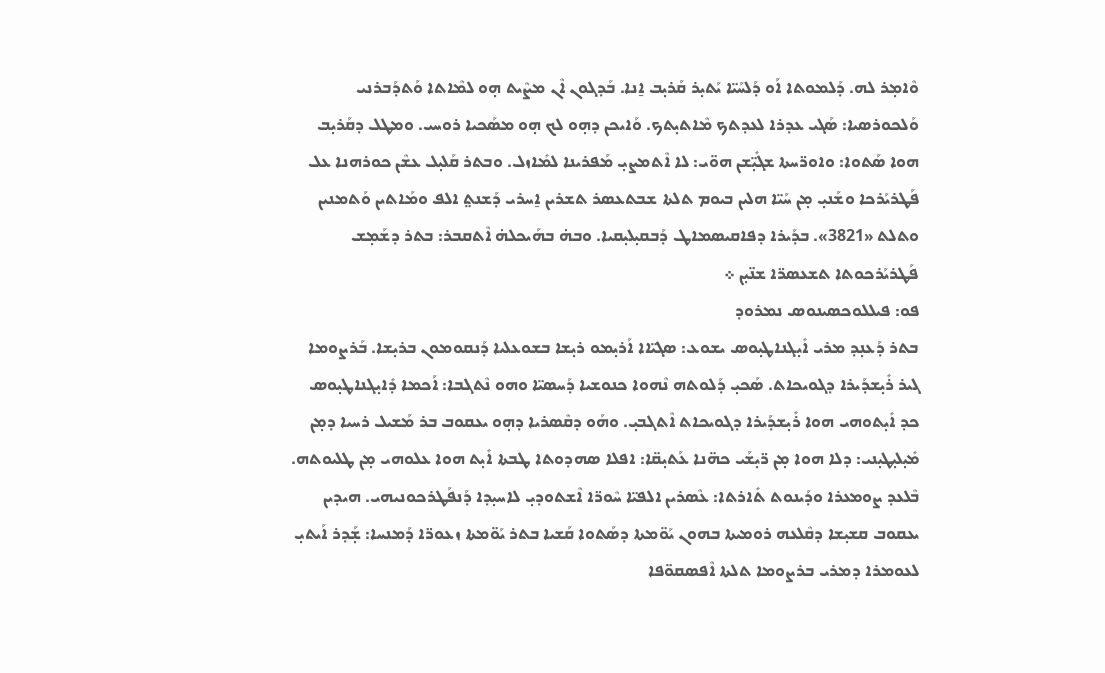ܘܶܐܡ̣ܪ ܠܗ. ܕܰܠܡܘܬܐ ܐܰܘ ܕܰܠܚܰܝ̈ܐ ܝܰܬܝ̣ܪ ܩܰܪܝ̣ܒ ܐ̱ܢܐ. ܒܰܕܓܘܢ ܐܶܢ ܡܨܶܝܬ ܗ̣ܘ ܠܡܶܐܬܐ ܘܰܬܕܰܒܪܢܝ ܘܰܠܟܘܪܣܝܐ: ܣܰܓܝ ܥܕܪܐ ܠܥܕܬܟ ܡܶܐܬܝ̣ܬܟ. ܘܰܐܝܟܢ ܕܗ̣ܘ ܠܟ ܗ̣ܘ ܡܣܰܟܝܐ ܪܘܚܝ. ܘܡܛܠ ܕܩܰܪܝ̣ܒ ܗܘܐ ܣܰܬܘܐ: ܘܐܘܪ̈ܚܬܐ ܫܓܺܝ̣̈ܫܢ ܗܘ̈ܝ: ܠܐ ܐܶܬܡܨܝ̣ ܡܰܦܪܝܢܐ ܠܡܺܐܙܠ. ܘܒܬܪ ܩܰܠܝ̣ܠ ܥܫܶܢ ܟܘܪܗܢܐ ܥܠ ܦܰܛܪܝܰܪܟܐ ܘܫܰܢܝ̣ ܡ̣ܢ ܚܰܝ̈ܐ ܗܠܝܢ ܒܝܘܡ ܬܠܬܐ ܫܒܬܥܣܪ ܬܫܪܝܢ ܐ̱ܚܪܝ ܕܰܫܢܬ݀ ܐܠܦ ܘܡܰܐܬܝܢ ܘܰܬܡܢܝܢ ܘܬܠܬ «3821». ܒܕܰܝܪܐ ܕܦܐܩܝܣܡܐܛ ܕܰܒܩܝ̣ܠܝ̣ܩܝܐ. ܘܒܗ̇ ܒܗܰܝܟܠܗ̇ ܐܶܬܩܒܪ: ܒܬܪ ܕܫܰܡ̣ܫ ܦܰܛܪܝܰܪܟܘܬܐ ܬܫܥܣܪ̈ܐ ܫܢ̈ܝ̣ܢ ܀
ܦܘ: ܦܝܠܠܘܟܣܝܢܘܣ ܢܡܪܘܕ
ܒܬܪ ܕܰܥܢ̣ܕ ܡܪܝ ܐܺܝ̣ܓܢܐܛܝ̣ܘܣ ܝܫܘܥ: ܣܓܝ̈ܐܐ ܐܰܪܝ̣ܡܘ ܪܝ̣ܫܐ ܒܫܘܥܠܝܐ ܕܰܢܩܘܡܘܢ ܒܪܝ̣ܫܐ. ܒܰܪܨܘܡܐ ܓܝܪ ܪܺܝ̣ܫܕܰܝܪܐ ܕܓܘܝܟܐܬ. ܣܰܟܝ̣ ܕܰܠܘܬܗ ܢܶܗܘܐ ܟܢܘܫܝܐ ܕܰܚܣܝ̈ܐ ܘܗܘ ܢܶܬܓܒܐ: ܐܰܟܡܐ ܕܺܐܝ̣ܓܢܐܛܝ̣ܘܣ ܟܕ ܐܺܝ̣ܬܘܗܝ ܗܘܐ ܪܺܝ̣ܫܕܰܝܪܐ ܕܓܘܝܟܐܬ ܐܶܬܓܒܝ̣. ܘܗܰܘ ܕܩܶܣܪܝܐ ܕܗ̣ܘ ܝܥܩܘܒ ܒܪ ܡܰܫܝܠ ܪܚܝܐ ܕܡ̣ܢ ܡܺܝ̣ܠܝ̣ܛܝ̣ܢܝ: ܕܠܐ ܗܘܐ ܡ̣ܢ ܪ̈ܝ̣ܫܰܝ ܟܗ̈ܢܐ ܥܰܬܝ̣ܩ̈ܐ: ܐܦܠܐ ܣܗܕܘܬܐ ܛܒܬܐ ܐܺܝ̣ܬ ܗܘܐ ܥܠܘܗܝ ܡ̣ܢ ܛܠܝܘܬܗ. ܒܶܠܥܕ ܨܘܡܥܪܐ ܘܕܰܝܢܘܬ ܬܺܐܪܬܐ: ܥܶܣܪܝܢ ܐܠܦܝ̈ܐ ܚܶܘܪ̈ܐ ܐܶܫܬܘܕܝ̣ ܠܐܚܝ̣ܕܐ ܕܰܢܦܰܛܪܟܘܢܝܗܝ. ܗܝܕܝܢ ܝܥܩܘܒ ܩܫܝ̣ܫܐ ܕܩܶܠܥܗ ܪܘܡܝܬܐ ܒܗܘܢ ܝܰܘ̈ܡܬܐ ܕܣܰܬܘܐ ܩܰܫܝܐ ܒܬܪ ܝܰܘ̈ܡܬܐ ܙܥܘܪ̈ܐ ܕܰܡܢܚܐ: ܫ̣ܰܕܪ ܐܰܝܬܝ̣ ܠܥܘܡܪܐ ܕܡܪܝ ܒܪܨܘܡܐ ܬܠܬܐ ܐܶܦܣܩܘ̈ܦܐ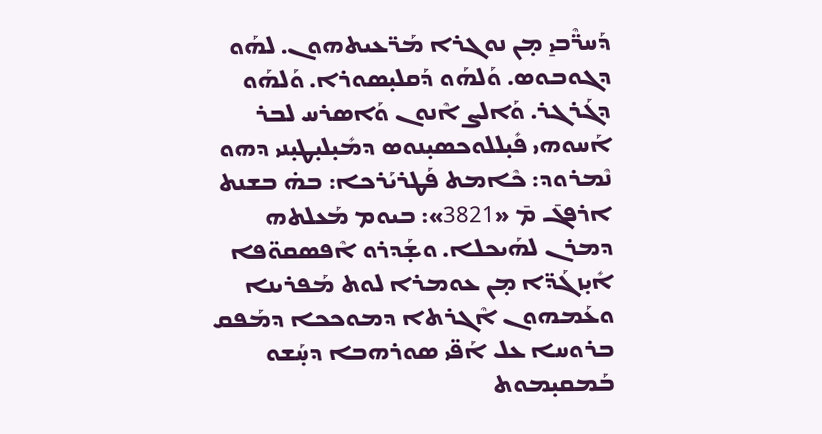ܕܰܚܪ̈ܶܒܝ̱ ܡ̣ܢ ܢܘܓܪܐ ܡܰܪ̈ܥܝܬܗܘܢ. ܠܗܰܘ ܕܓܘܒܘܣ. ܘܰܠܗܰܘ ܕܰܩܠܝ̣ܣܘܪܐ. ܘܰܠܗܰܘ ܕܓܰܪܓܪ. ܘܰܐܠܨ ܐܶܢܘܢ ܘܰܐܣܪܚ ܠܒܪ ܐܰܚܘܗܝ ܦܺܝ̣ܠܠܘܟܣܝ̣ܢܘܣ ܕܡܺܝ̣ܠܝ̣ܛܝ̣ܢܝ ܕܗܘ ܢܶܡܪܘܕ: ܟܶܐܡܬ ܦܰܛܪܝܰܪܟܐ: ܒܗ̇ ܒܫܢܬ ܐܪܦܓ̄ ܡ̄ «3821»: ܒܝܘܡ ܡܰܥܠܬܗ ܕܡܪܢ ܠܗܰܝܟܠܐ. ܘܫ̣ܰܕܪܘ ܐܶܦܣܩܘ̈ܦܐ ܐܺܝ̣ܙܓܰܕ̈ܐ ܡ̣ܢ ܥܘܡܪܐ ܠܘܬ ܡܰܦܪܝܢܐ ܘܥܰܡܗܘܢ ܐܶܓܪܬܐ ܕܡܘܟܟܐ ܕܡܰܦܩ ܒܪܘܚܐ ܥܠ ܐܰܦ̈ܝ ܣܘܪܗܒܐ ܕܚ̣ܰܫܘ ܒܰܡܩܝ̣ܡܘܬ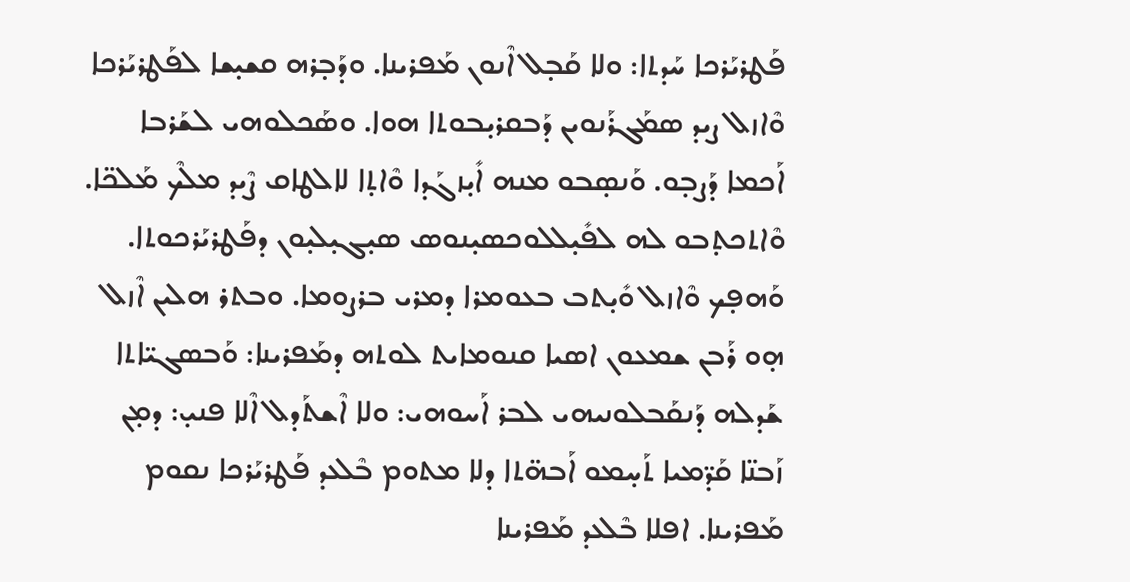ܦܰܛܪܝܰܪܟܐ ܚܰܕܬܐ: ܘܠܐ ܩܰܒ̣ܠ ܐܶܢܘܢ ܡܰܦܪܝܢܐ. ܘܕܰܒ̣ܪܗ ܩܫܝ̣ܫܐ ܠܦܰܛܪܝܰܪܟܐ ܘܶܐܙܠ ܨܝܕ ܣܡܰܓܪܰܢܘܝܢ ܕܰܒܩܪܝ̣ܒܘܬܐ ܗܘܐ. ܘܣܰܟܠܘܗܝ ܠܫܰܪܒܐ ܐܰܟܡܐ ܕܰܨܒ̣ܘ. ܘܰܢܣ̣ܒܘ ܡܢܗ ܐܺܝ̣ܙܓܰܕܐ ܘܶܐܬ̣ܐ ܠܐܠܛܐܩ ܨܶܝܕ ܡܠܶܟ ܡܰܠܟ̈ܐ. ܘܶܐܬܟܬ̣ܒܘ ܠܗ ܠܦܺܝ̣ܠܠܘܟܣܝ̣ܢܘܣ ܣܝ̣ܓܝ̣ܠܝ̣ܘܢ ܕܦܰܛܪܝܰܪܟܘܬܐ. ܘܰܗܦ̣ܟ ܘܶܐܙܠ ܘܺܝ̣ܬܒ ܒܥܘܡܪܐ ܕܡܪܝ ܒܪܨܘܡܐ. ܘܒܬܪ ܗܠܝܢ ܐܶܙܠ ܗ̣ܘ ܪܰܒܢ ܫܡܥܘܢ ܐܣܝܐ ܩܢܘܡܐܝܬ ܠܘܬܗ ܕܡܰܦܪܝܢܐ: ܘܰܒܣܓܝ̈ܐܬܐ ܫܰܕܠܗ ܕܰܢܩܰܒܠܘܢܝܗܝ ܠܒܪ ܐܰܚܘܗܝ: ܘܠܐ ܐܶܫܬܰܕܠ ܐܶܠܐ ܦܢܝ̣: ܕܡ̣ܢ ܙܰܒܢ̈ܐ ܩܰܕ̈ܡܝܐ ܬܰܚ̣ܡܘ ܐܰܒܗ̈ܬܐ ܕܠܐ ܡܬܘܡ ܒܶܠܥܕ ܦܰܛܪܝܰܪܟܐ ܢܩܘܡ ܡܰܦܪܝܢܐ. ܐܦܠܐ ܒܶܠܥܕ ܡܰܦܪܝܢܐ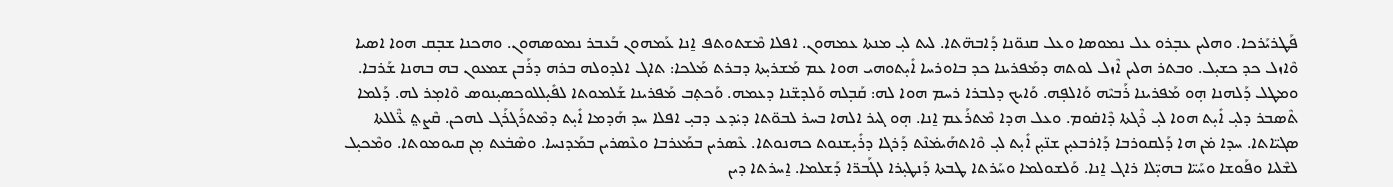ܦܰܛܪܝܰܪܟܐ. ܘܗܠܝܢ ܥܒ̣ܪܘ ܥܠ ܢܡܘܣܐ ܘܥܠ ܩܢܘ̈ܢܐ ܕܰܐܒܗ̈ܬܐ. ܠܝܬ ܠܝ̣ ܡܢܬܐ ܥܡܗܘܢ. ܐܦܠܐ ܡܶܫܬܘܬܦ ܐ̱ܢܐ ܥܰܡܗܘܢ ܒܰܥܒܪ ܢܡܘܣܗܘܢ. ܘܗܟܢܐ ܫܒ̣ܩ ܗܘܐ ܐܣܝܐ ܘܶܐܙܠ ܟܕ ܟܫܝ̣ܠ. ܘܒܬܪ ܗܠܝܢ ܐܶܙܠ ܠܘܬܗ ܕܡܰܦܪܝܢܐ ܟܕ ܒܐܘܪܚܐ ܐܺܝ̣ܬܘܗܝ ܗܘܐ ܥܡ ܡܰܫܪܝ̣ܬܐ ܕܒܪܬ ܡܰܠܟܐ: ܬܐܓ ܐܠܕܘܠܗ ܒܪܗ ܕܪܰܒܢ ܫܡܥܘܢ ܒܗ ܒܗܢܐ ܫܰܪܒܐ. ܘܡܛܠ ܕܰܠܗܢܐ ܗ̣ܘ ܡܰܦܪܝܢܐ ܪܰܒܝܶܗ ܘܰܐܠܦ̣ܗ. ܘܰܐܝܟ ܕܠܒܪܐ ܪܚܡ ܗܘܐ ܠܗ: ܩܰܒ̣ܠܗ ܘܰܠܕܫ̈ܢܐ ܕܥܡܗ. ܘܰܟܬ̣ܒ ܡܰܦܪܝܢܐ ܫܰܠܡܘܬܐ ܠܦܺܝ̣ܠܠܘܟܣܝ̣ܢܘܣ ܘܶܐܡ̣ܪ ܠܗ. ܕܰܠܡܐ ܬܶܣܒܪ ܕܠܝ̣ ܐܺܝ̣ܬ ܗܘܐ ܠܝ̣ ܪܶܓܬܐ ܕܶܐܩ̇ܘܡ. ܘܥܠ ܗܕܐ ܡܶܬܪܰܥܡ ܐ̱ܢܐ. ܗ̣ܘ ܓܝܪ ܐܠܗܐ ܒܚܪ ܠܒܘ̈ܬܐ ܕܝ̇ܕܥ ܕܒܝ̣ ܐܦܠܐ ܚܕ ܗܰܕܡܐ ܐܺܝ̣ܬ ܕܡܶܬܪܰܓܪܰܓ ܠܗܟܢ. ܩܶܨܬ݀ ܥ̈ܶܠܠܬܐ ܣܓܝ̈ܐܬܐ. ܚܕܐ ܡ̇ܢ ܗܐ ܕܰܠܩܘܪܒܐ ܕܰܐܪܒܥܝ̣ܢ ܫܢ̈ܝ̣ܢ ܐܺܝ̣ܬ ܠܝ̣ ܘܶܐܬܗܰܝܡ̇ܢܶܬ ܕܰܪܓܐ ܕܪܺܝ̣ܫܢܘܬ ܟܗܢܘܬܐ. ܥܶܣܪܝܢ ܒܡܰܥܪܒܐ ܘܥܶܣܪܝܢ ܒܡܰܕܢܚܐ. ܘܣܶܒ̇ܥܬ ܡ̣ܢ ܩܝܘܡܘܬܐ. ܘܡܶܟܝ̣ܠ ܠܫܶܠܝܐ ܘܦܰܘܫܐ ܘܚܰܝ̈ܐ ܒܗܝ̣̈ܠܐ ܪܐܓ ܐ̱ܢܐ. ܘܰܠܫܘܠܡܐ ܘܚܰܪܬܐ ܛܒܬܐ ܕܰܢܛܝ̣ܪܐ ܠܓܰܒܪ̈ܐ ܕܰܫܠܡܐ. ܐ̱ܚܪܬܐ ܕܝܢ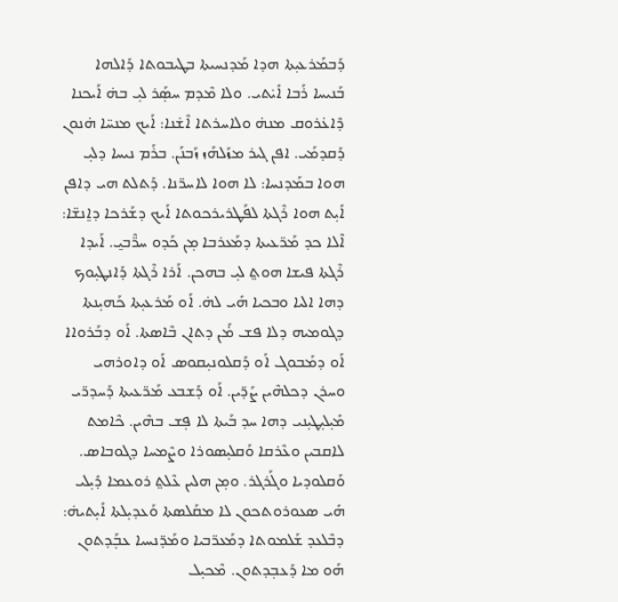ܕܰܒܡܰܪܥܝ̣ܬܐ ܗܕܐ ܡܰܕܢܚܝܬܐ ܒܛܝܒܘܬܐ ܕܰܐܠܗܐ ܒܰܢܝܚܐ ܪܰܒܐ ܐܺܝ̇ܬܝ. ܘܠܐ ܡܶܕܡ ܚܣ̣ܰܪ ܠܝ̣ ܒܗ̇ ܐܰܝܟܢܐ ܕܶܐܥ̇ܪܘܩ ܡܢܗ̇ ܘܠܐܚܪܬܐ ܐܶܫ̇ܢܐ: ܐܰܝܟ ܡܢܚ̈ܐ ܗ̇ܢܘܢ ܕܰܩܕܡܰܝ. ܐܦܢ ܓܝܪ ܡܙܰܠܗܰܙ ܙܰܒܢܰܢ. ܒܪܰܡ ܢܝܚܐ ܕܠܝ̣ ܗܘܐ ܒܡܰܕܢܚܐ: ܠܐ ܗܘܐ ܠܐܚܪ̈ܢܐ. ܕܰܬܠܬ ܗܝ ܕܐܦܢ ܐܺܝ̣ܬ ܗܘܐ ܪܶܓܬܐ ܠܦܰܛܪܝܪܟܘܬܐ ܐܰܝܟ ܕܫܰܪܟܐ ܕܐ̱ܢܫ̈ܐ: ܐܶܠܐ ܟܕ ܡܰܪ̈ܥܝܬܐ ܕܡܰܥܪܒܐ ܡ̣ܢ ܟܰܕܘ ܚܪ̈ܶܒܝ̱. ܐܰܝܕܐ ܪܶܓܬܐ ܦܝܫܐ ܗܘܬ݀ ܠܝ̣ ܒܗܟܢ. ܐܰܪܐ ܪܶܓܬܐ ܕܰܐܢܛܝ̣ܘܟ ܕܗܐ ܐܠܝܐ ܘܒܟܝܐ ܗܺܝ ܠܗ̇. ܐܰܘ ܡܰܪܥܝ̣ܬܐ ܟܰܗܝ̣ܢܬܐ ܕܓܘܡܝܗ ܕܠܐ ܦܫ ܡ̇ܰܢ ܕܬܐܢ ܒܶܐܣܬܐ. ܐܰܘ ܕܒܰܪܘܐܐ ܐܰܘ ܕܡܰܒܘܓ ܐܰܘ ܕܰܩܠܘܢܝ̣ܩܘܣ ܐܰܘ ܕܐܘܪܗܝ ܘܚܪܢ ܕܟܠܗܶܝܢ ܨܰܕ̈ܝܢ. ܐܰܘ ܕܰܫܒܥ ܡܰܪ̈ܥܝܬܐ ܕܰܚܕܪ̈ܝ ܡܺܝ̣ܠܝ̣ܛܝ̣ܢܝ ܕܗܐ ܚܕ ܒܰܝܬܐ ܠܐ ܦ̣ܫ ܒܗܶܝܢ. ܟܶܐܡܬ ܠܐܩܒܝܢ ܘܥܶܪܩܐ ܘܰܩܠܝ̣ܣܘܪܐ ܘܨܶܡܚܐ ܕܓܘܒܐܣ. ܘܰܩܠܘܕܝܐ ܘܓܰܪܓܪ. ܘܡ̣ܢ ܗܠܝܢ ܥܶܠܬ݀ ܪܘܥܡܐ ܕܺܝ̣ܠܝ ܗܺܝ ܣܥܘܪܘܬܟܘܢ ܠܐ ܡܩܰܠܣܬܐ ܘܰܥܕܝ̣ܠܬܐ ܐܺܝ̣ܬܝܗ̇: ܕܒܶܠܥܕ ܫܰܠܡܘܬܐ ܕܡܰܥܪ̈ܒܝܐ ܘܡܰܕ̈ܢܚܝܐ ܥܒ̣ܰܕܬܘܢ ܗܰܘ ܡܐ ܕܰܥܒ̣ܕܬܘܢ. ܡܶܟܝ̣ܠ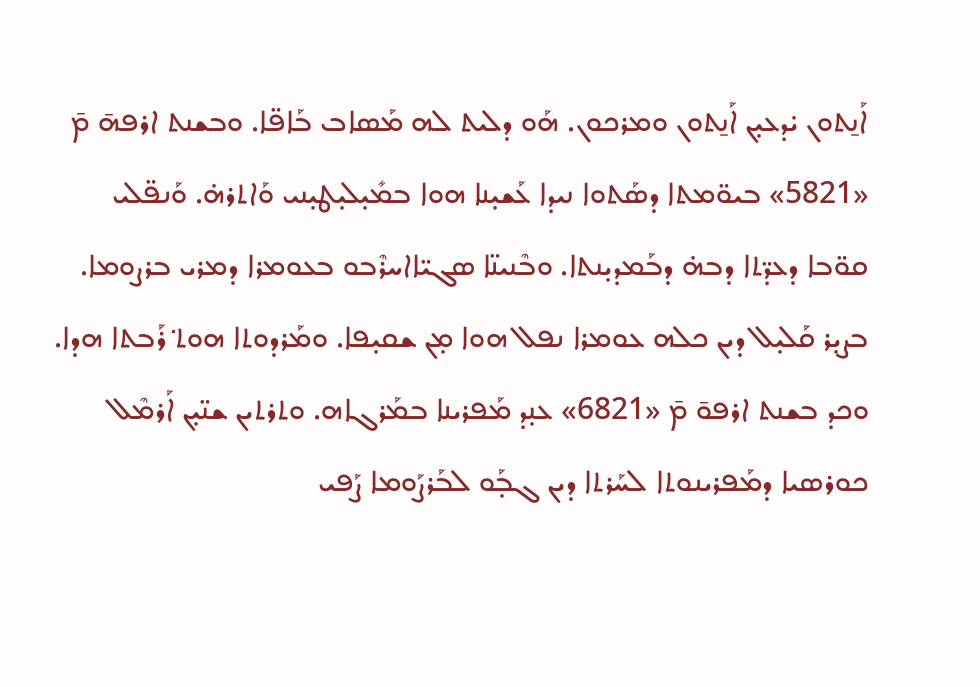ܐܰܢ̱ܬܘܢ ܝ̇ܕܥܝ̣ܢ ܐܰܢ̱ܬܘܢ ܘܡܪܟܘܢ. ܗܰܘ ܕܠܝܬ ܠܗ ܡܰܣܐܒ ܒܰܐܦ̈ܐ. ܘܒܫܢܬ ܐܪܦܗ̄ ܡ̄ «5821» ܒܝܘ̈ܡܬܐ ܕܣܰܬܘܐ ܢܝܕܐ ܥܰܫܝ̣ܢܐ ܗܘܐ ܒܡܺܝ̣ܠܝ̣ܛܝ̣ܢܝ ܘܰܐܬܪܗ̇. ܘܰܢܦ̈ܠܝ ܩܘ̈ܒܐ ܕܥܕ̈ܬܐ ܕܒܗ̇ ܕܒܰܡܕܝ̣ܢܬܐ. ܘܒܶܢܝܢ̈ܐ ܣܓܝ̈ܐܐܚܪܶܒܘ ܒܥܘܡܪܐ ܕܡܪܝ ܒܪܨܘܡܐ. ܒܨܝ̣ܪ ܩܰܠܝ̣ܠ ܕܝܢ ܟܠܗ ܥܘܡܪܐ ܢܦܠ ܗܘܐ ܡ̣ܢ ܫܩܝ̣ܦܐ. ܘܡܰܪܕܘܬܐ ܗܘܬ݀ ܪܰܒܬܐ ܗܕܐ. ܘܟܕ ܒܫܢܬ ܐܪܦܘ̄ ܡ̄ «6821» ܥܢ̣ܕ ܡܰܦܪܝܢܐ ܒܡܰܪܓܐܗ. ܘܬܪܬܝܢ ܫܢ̈ܝ̣ܢ ܐܰܪܡܶܠ ܟܘܪܣܝܐ ܕܡܰܦܪܝܢܘܬܐ ܠܚܰܪܬܐ ܕܝܢ ܓܒ̣ܰܘ ܠܒܰܪܨܰܘܡܐ ܨܰܦܝ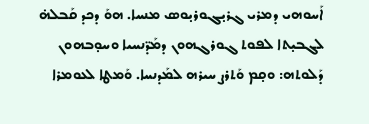ܐܰܚܘܗܝ ܕܡܪܝ ܓܪܝ̣ܓܘܪܝ̣ܘܣ ܡܢܚܐ. ܗܘܰ ܕܟܕ ܩܰܒܠܗ̇ ܠܓܒܝ̣ܬܐ ܠܦܘܬ ܓܘܪܓܗܘܢ ܕܡܰܕ̈ܢܚܝܐ ܘܚܘ̣ܒܗܘܢ ܕܰܠܘܬܗ: ܘܩ̣ܡ ܘܰܬܪܨ ܚܝܪܗ ܠܡܰܕܢܚܐ. ܘܰܡܛܐ ܠܥܘܡܪܐ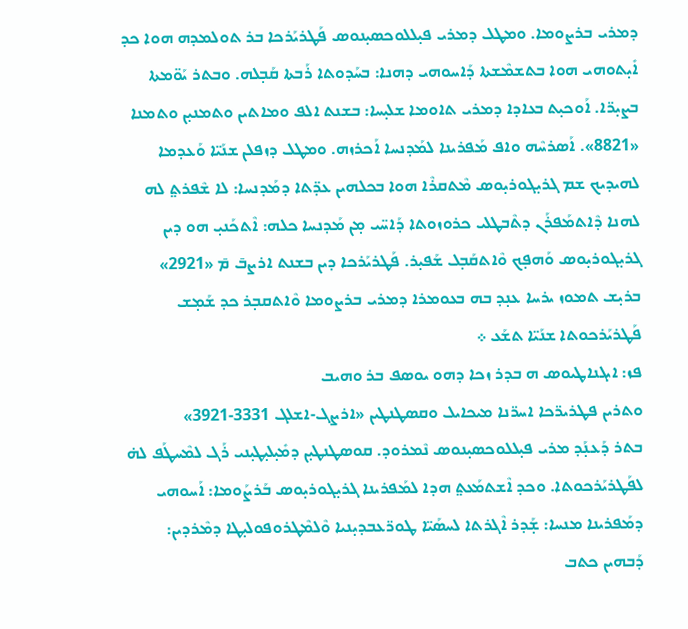ܕܡܪܝ ܒܪܨܘܡܐ. ܘܡܛܠ ܕܡܪܝ ܦܝ̣ܠܠܘܟܣܝ̣ܢܘܣ ܦܰܛܪܝܰܪܟܐ ܒܪ ܬܘܠܡܕܗ ܗܘܐ ܟܕ ܐܺܝ̣ܬܘܗܝ ܗܘܐ ܒܬܫܡܶܫܬܐ ܕܰܐܚܘܗܝ ܕܗܢܐ: ܒܚܰܕܘܬܐ ܪܰܒܬܐ ܩܰܒ̣ܠܗ. ܘܒܬܪ ܝܰܘ̈ܡܬܐ ܒܨܝ̣ܪ̈ܐ. ܐܰܘܟܝ̣ܬ ܒܥܐܕܐ ܕܡܪܝ ܬܐܘܡܐ ܫܠܝ̣ܚܐ: ܒܫܢܬ ܐܠܦ ܘܡܐܬܝܢ ܘܬܡܢܝ̣ܢ ܘܬܡܢܐ «8821». ܐܰܣܪܚܶܗ ܘܐܦ ܡܰܦܪܝܢܐ ܠܡܰܕܢܚܐ ܐܰܟܪܙܗ. ܘܡܛܠ ܕܙܦܠܢ ܫܢܰܝ̈ܐ ܘܰܥܕܡܐ ܠܗܝܕܝܟ ܫܡ ܓܪܝ̣ܓܘܪܝ̣ܘܣ ܡܶܬܩܪܶܐ ܗܘܐ ܒܟܠܗܝܢ ܥܕ̈ܬܐ ܕܡܰܕܢܚܐ: ܠܐ ܫܶܦܪܬ݀ ܠܗ ܠܗܢܐ ܕܶܐܬܡܰܦܪܰܢ ܕܬܶܒܛܠܝ ܟܪܘܙܘܬܐ ܕܰܐܚ̈ܝ ܡ̣ܢ ܡܰܕܢܚܐ ܟܠܗ: ܐܶܬܟܰܢܝ̣ ܗܘ ܕܝܢ ܓܪܝ̣ܓܘܪܝ̣ܘܣ ܘܰܗܦ̣ܟ ܘܶܐܬܩܰܒ̣ܠ ܫܰܦܝ̣ܪ. ܦܰܛܪܝܰܪܟܐ ܕܝܢ ܒܫܢܬ ܐܪܨܒ̄ ܡ̄ «2921» ܒܪܝ̣ܫ ܬܡܘܙ ܝܪܚܐ ܥܢ̣ܕ ܒܗ ܒܥܘܡܪܐ ܕܡܪܝ ܒܪܨܘܡܐ ܘܶܐܬܩܒ̣ܪ ܟܕ ܫܰܡ̣ܫ ܦܰܛܪܝܰܪܟܘܬܐ ܫܢܰܝ̈ܐ ܬܫܰܥ ܀
ܦܙ: ܐܝܓܢܐܛܝܘܣ ܗ ܒܕܪ ܙܟܐ ܕܗܘ ܝܘܣܦ ܒܪ ܘܗܝܒ
ܘܬܪܝܢ ܦܛܪܝܪ̈ܟܐ ܐܚܪ̈ܢܐ ܡܝܟܐܝܠ ܘܩܣܛܢܛܝܢ «ܐܪܨܓ-ܐܫܠܓ 3331-3921»
ܒܬܪ ܕܰܥܢ̣ܰܕ ܡܪܝ ܦܝ̣ܠܠܘܟܣܝ̣ܢܘܣ ܢܶܡܪܘܕ. ܩܘܣܛܢܛܝ̣ܢ ܕܡܺܝ̣ܠܝ̣ܛܝ̣ܢܝ ܪܰܓ ܠܡܶܚܛܰܦ ܠܗ̇ ܠܦܰܛܪܝܰܪܟܘܬܐ. ܘܟܕ ܐܶܫܬܡܰܥܬ݀ ܗܕܐ ܠܡܰܦܪܝܢܐ ܓܪܝ̣ܓܘܪܝ̣ܘܣ ܒܰܪܨܰܘܡܐ: ܐܰܚܘܗܝ ܕܡܰܦܪܝܢܐ ܡܢܚܐ: ܫ̣ܰܕܪ ܐܶܓܪܬܐ ܠܚܣܰܝ̈ܐ ܛܘܪ̈ܥܒܕܝ̣ܢܝܐ ܘܶܠܡܶܛܪܘܦܘܠܝ̣ܛܐ ܕܡܶܪܕܝܢ: ܕܰܒܗܝܢ ܟܬܒ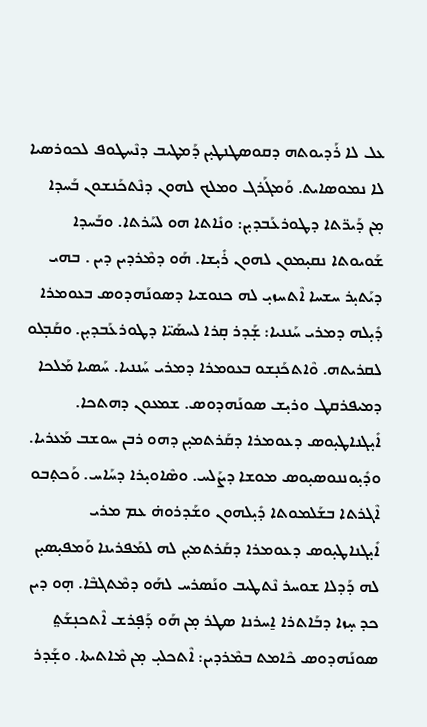ܥܠ ܠܐ ܪܰܕܝܘܬܗ ܕܩܘܣܛܢܛܝ̣ܢ ܕܰܡܛܝܒ ܕܢܶܚܛܘܦ ܠܟܘܪܣܝܐ ܠܐ ܢܡܘܣܐܝܬ. ܘܰܡܓܰܪܓ ܘܡܠܟ ܠܗܘܢ ܕܢܶܬܟܰܢܫܘܢ ܒܰܚܕܐ ܡ̣ܢ ܕܰܝܪ̈ܬܐ ܕܛܘܪܥܰܒܕܝ̣ܢ: ܘܢܺܐܬܐ ܗܘ ܠܚܰܪܬܐ. ܘܒܰܚܕܐ ܫܰܘܝܘܬܐ ܢܩܝ̣ܡܘܢ ܠܗܘܢ ܪܺܝ̣ܫܐ. ܗܰܘ ܕܡܶܪܕܝܢ ܕܝܢ . ܒܗܝ ܕܝܰܬܝ̣ܪ ܚܫܚܐ ܐܶܬܚܙܝ̣ ܠܗ ܟܢܘܫܝܐ ܕܣܘܢܰܗܕܘܣ ܒܥܘܡܪܐ ܕܺܝ̣ܠܗ ܕܡܪܝ ܚܰܢܢܝܐ: ܫ̣ܰܕܪ ܩ̣ܪܐ ܠܚܣܰܝ̈ܐ ܕܛܘܪܥܰܒܕܝ̣ܢ. ܘܩܰܒ̣ܠܘ ܠܩܪܝܬܗ. ܘܶܐܬܟܰܢ̣ܫܘ ܒܥܘܡܪܐ ܕܡܪܝ ܚܰܢܢܝܐ. ܚܰܣܝܐ ܡܰܠܟܐ ܕܡܝܦܪܩܛ ܘܪܝ̣ܫ ܣܘܢܰܗܕܘܣ. ܫܡܥܘܢ ܕܗܬܟܐ. ܐܺܝ̣ܓܢܐܛܝ̣ܘܣ ܕܥܘܡܪܐ ܕܩܰܪܬܡܝ̣ܢ ܕܗܘ ܪܒܢ ܚܘܫܒ ܡܰܥܪܝܐ. ܘܕܺܝ̣ܘܢܢܘܣܝ̣ܘܣ ܡܘܫܐ ܕܨܰܠܚ. ܘܣܶܐܘܝ̣ܪܐ ܕܚܰܐܚ. ܘܰܟܬ̣ܒܘ ܐܶܓܪܬܐ ܒܫܰܠܡܘܬܐ ܕܺܝ̣ܠܗܘܢ ܘܫܰܕܪܘܗ̇ ܥܡ ܡܪܝ ܐܺܝ̣ܓܢܐܛܝ̣ܘܣ ܕܥܘܡܪܐ ܕܩܰܪܬܡܝ̣ܢ ܠܗ ܠܡܰܦܪܝܢܐ ܘܰܡܦܝ̣ܣܝ̣ܢ ܠܗ ܕܰܕܠܐ ܫܘܚܪ ܢܶܬܛܝܒ ܘܢܰܣܪܚ ܠܗܰܘ ܕܡܶܬܓܒܶܐ. ܗ̣ܘ ܕܝܢ ܟܕ ܚ̣ܙܐ ܕܒܰܐܬܪܐ ܐ̱ܚܪܢܐ ܣܛܪ ܡ̣ܢ ܗܰܘ ܕܰܦ̣ܪܫ ܐܶܬܟܢ̣ܫܰܬ݀ ܣܘܢܰܗܕܘܣ ܟܶܐܡܬ ܒܡܶܪܕܝܢ: ܐܶܬܟܠܝ̣ ܡ̣ܢ ܡܶܐܬܝܬܐ. ܘܫ̣ܰܕܪ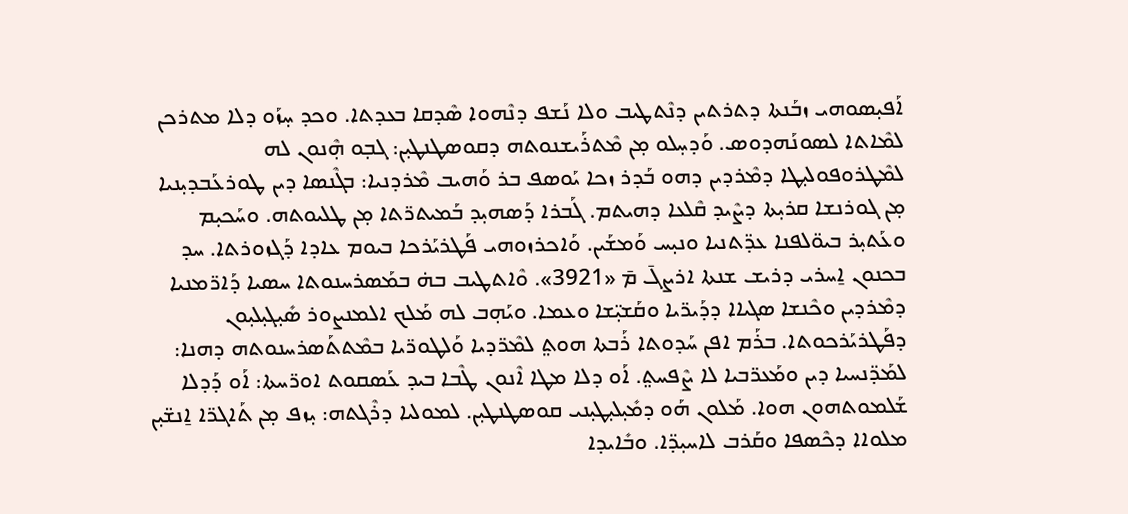ܐܰܦܝ̣ܣܘܗܝ ܙܒܰܢܬܐ ܕܬܪܬܝܢ ܕܢܶܬܛܝܒ ܘܠܐ ܢܰܫܦ ܕܢܶܗܘܐ ܣܶܕܩܐ ܒܥܕܬܐ. ܘܟܕ ܚ̣ܙܰܘ ܕܠܐ ܡܬܪܟܢ ܠܡܶܐܬܐ ܠܣܘܢܰܗܕܘܣ. ܘܰܕܚ̣ܠܘ ܡ̣ܢ ܡܶܬܪܰܝܫܢܘܬܗ ܕܩܘܣܛܢܛܝ̣ܢ: ܓܒ̣ܘ ܗ̣ܶܢܘܢ ܠܗ ܠܡܶܛܪܘܦܘܠܝ̣ܛܐ ܕܡܶܪܕܝܢ ܕܗܘ ܒܰܕܪ ܙܟܐ ܝܰܘܣܦ ܒܪ ܘܰܗܝܒ ܡܶܪܕܢܝܐ: ܒܓܶܢܣܐ ܕܝܢ ܛܘܪܥܰܒܕܝ̣ܢܝܐ ܡ̣ܢ ܓܘܪܢܫܐ ܩܪܝ̣ܬܐ ܕܨܶܝܕ ܩܶܠܥܐ ܕܗܝܬܡ. ܓܰܒܪܐ ܕܰܣܗܝ̣ܕ ܒܰܡܝܬܪ̈ܬܐ ܡ̣ܢ ܛܠܝܘܬܗ. ܘܚܰܟܝ̣ܡ ܘܥܰܬܝ̣ܪ ܒܝܘ̈ܠܦܢܐ ܥܕ̈ܬܢܝܐ ܘܢܝ̣ܚ ܘܰܡܫܰܝܢ. ܘܰܐܟܪܙܘܗܝ ܦܰܛܪܝܰܪܟܐ ܒܝܘܡ ܥܐܕܐ ܕܰܓܙܘܪܬܐ. ܚܕ ܒܟܢܘܢ ܐ̱ܚܪܝ ܕܪܝܫ ܫܢܬܐ ܐܪܨܓ̄ ܡ̄ «3921». ܘܶܐܬܛܝܒ ܒܗ̇ ܒܡܰܣܪܚܢܘܬܐ ܚܣܝܐ ܕܰܐܪ̈ܡܢܝܐ ܕܡܶܪܕܝܢ ܘܟܶܢܫܐ ܣܓܝܐܐ ܕܕܰܝܪ̈ܝܐ ܘܩܰܫܝ̣̈ܫܐ ܘܥܡܐ. ܘܝܰܗ̣ܒ ܠܗ ܡܰܠܟ ܐܠܡܢܨܘܪ ܣܺܝ̣ܓܝ̣ܠܝ̣ܘܢ ܕܦܰܛܪܝܰܪܟܘܬܐ. ܒܪܰܡ ܐܦܢ ܚܰܕܘܬܐ ܪܰܒܬܐ ܗܘܬ݀ ܠܡܶܪ̈ܕܝܐ ܘܰܠܛܘܪ̈ܝܐ ܒܡܶܬܬܰܣܪܚܢܘܬܗ ܕܗܢܐ: ܠܡܰܕ̈ܢܚܝܐ ܕܝܢ ܘܡܰܥܪ̈ܒܝܐ ܠܐ ܨܶܦܚܬ݀. ܐܰܘ ܕܠܐ ܡܛܐ ܐܶܢܘܢ ܛܶܒܐ ܒܝܕ ܥܰܣܩܘܬ ܐܘܪ̈ܚܬܐ: ܐܰܘ ܕܰܕܠܐ ܫܰܠܡܘܬܗܘܢ ܗܘܐ. ܡܰܠܘܢ ܗܰܘ ܕܡܺܝ̣ܠܝ̣ܛܝ̣ܢܝ ܩܘܣܛܢܛܝ̣ܢ. ܠܡܘܠܝܐ ܕܪܶܓܬܗ: ܝ̣ܙܦ ܡ̣ܢ ܬܰܐܓܪ̈ܐ ܐ̱ܢܫ̈ܝ̣ܢ ܡܠܘܐܐ ܕܟܶܣܦܐ ܘܩܰܪܒ ܠܐܚܝ̣ܕ̈ܐ. ܘܒܺܐܝܕܐ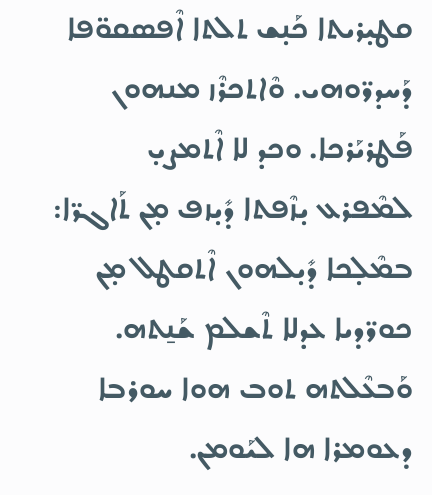ܩܛܝ̣ܪܝܬܐ ܟܰܢ̣ܫ ܬܠܬܐ ܐܶܦܣܩܘ̈ܦܐ ܕܰܚܕܪ̈ܘܗܝ. ܘܶܐܬܟܪܶܙ ܡܢܗܘܢ ܦܰܛܪܝܰܪܟܐ. ܘܟܕ ܠܐ ܐܶܬܡܨܝ̣ ܠܡܶܦܪܥ ܝ̣ܙܶܦܬܐ ܕܺܝ̣ܙܦ ܡ̣ܢ ܬܰܐܓܪ̈ܐ: ܒܡܶܠ̣ܟܐ ܕܺܝ̣ܠܗܘܢ ܐܶܬܩܛܠ ܡ̣ܢ ܟܘܪ̈ܕܝܐ ܥܕܠܐ ܬܶܫܠܡ ܫܰܢ̱ܬܗ. ܘܰܒܥܶܠܬܗ ܬܘܒ ܗܘܐ ܚܘܪܒܐ ܕܥܘܡܪܐ ܗܐ ܠܝܰܘܡܢ.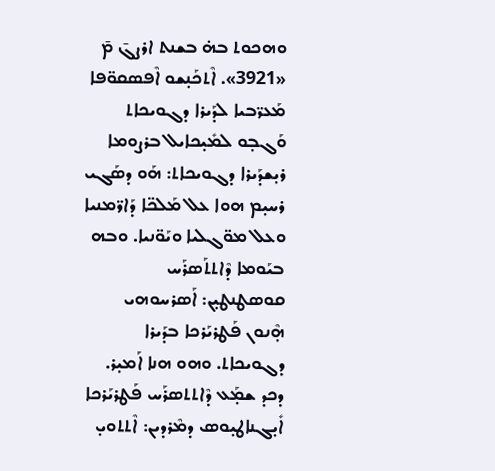ܘܗܟܘܬ ܒܗ̇ ܒܫܢܬ ܐܪܨܓ̄ ܡ̄ «3921». ܐܶܬܟܰܢ̣ܫܘ ܐܶܦܣܩܘ̈ܦܐ ܡܰܥܪ̈ܒܝܐ ܠܕܰܝܪܐ ܕܓܘܝܟܐܬ ܘܰܓܒ̣ܘ ܠܡܺܝ̣ܟܐܝܠ ܒܪܨܘܡܐ ܪܝ̣ܫܕܰܝܪܐ ܕܓܘܝܟܐܬ: ܗܰܘ ܕܣܰܓܝ ܪܚܝ̣ܡ ܗܘܐ ܥܠ ܡܰܠܟ̈ܐ ܕܰܐܪ̈ܡܢܝܐ ܘܥܠ ܡܘ̈ܓܠܝܐ ܘܝܰܘ̈ܢܝܐ. ܘܒܗ ܒܝܰܘܡܐ ܕܶܐܬܬܰܣܪܰܚ ܩܘܣܛܢܛܝ̣ܢ: ܐܰܣܪܚܘܗܝ ܗ̣ܶܢܘܢ ܦܰܛܪܝܰܪܟܐ ܒܕܰܝܪܐ ܕܓܘܝܟܐܬ. ܘܗܘ ܗܢܐ ܐܰܡܝ̣ܪ. ܕܟܕ ܫܡ̣ܰܥ ܕܶܐܬܬܣܪܰܚ ܦܰܛܪܝܰܪܟܐ ܐܺܝ̣ܓܢܐܛܝ̣ܘܣ ܕܡܶܪܕܝܢ: ܐܶܬܬܘܝ̣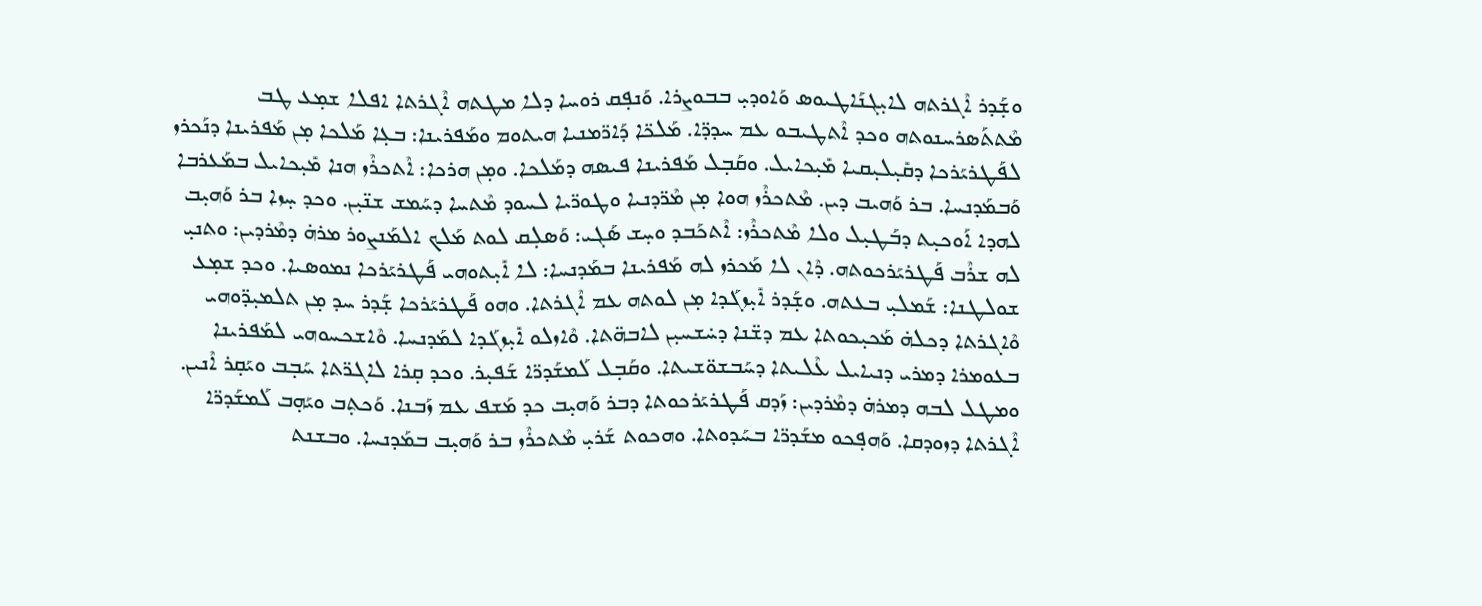ܘܫ̣ܰܕܪ ܐܶܓܪܬܗ ܠܐܝ̣ܓܢܰܐܛܝܘܣ ܘܰܐܘܕܝ̣ ܒܒܘܨܪܐ. ܘܰܢܦ̣ܩ ܪܘܚܐ ܕܠܐ ܡܛܬܗ ܐܶܓܪܬܐ ܐܦܠܐ ܫܡ̣ܥ ܛܒ ܡܶܬܬܰܣܪܚܢܘܬܗ ܘܟܕ ܐܶܬܛܝܒܘ ܥܡ ܚܕܕ̈ܐ. ܡܰܠܟ̈ܐ ܕܰܐܪ̈ܡܢܝܐ ܗܝܬܘܡ ܘܡܰܦܪܝܢܐ: ܒܥ̣ܐ ܡܰܠܟܐ ܡ̣ܢ ܡܰܦܪܝܢܐ ܕܢܰܟܪܙ ܠܦܰܛܪܝܰܪܟܐ ܕܩܺܝ̣ܠܝ̣ܩܝܐ ܡܺܝ̣ܟܐܝܠ. ܘܩܰܒ̣ܠ ܡܰܦܪܝܢܐ ܦܝܣܗ ܕܡܰܠܟܐ. ܘܡ̣ܢ ܗܪܟܐ: ܐܶܬܟܪܶܙ ܗܢܐ ܡܺܝ̣ܟܐܝܠ ܒܡܰܥܪܒܐ ܘܰܒܡܰܕܢܚܐ. ܒܪ ܘܰܗܝܒ ܕܝܢ. ܡܶܬܟܪܶܙ ܗܘܐ ܡ̣ܢ ܡܶܪ̈ܕܢܝܐ ܘܛܘܪ̈ܝܐ ܠܚܘܕ ܡܶܬܚܐ ܕܚܰܡܫ ܫܢ̈ܝ̣ܢ. ܘܟܕ ܚ̣ܙܐ ܒܪ ܘܰܗܝ̣ܒ ܠܗܕܐ ܐܰܘܟܝ̣ܬ ܕܒܰܛܝ̣ܠ ܘܠܐ ܡܶܬܟܪܶܙ: ܐܶܬܟܰܒܕ ܘܚ̣ܫ ܣܰܓܝ: ܘܰܣܠ̣ܩ ܠܘܬ ܡܰܠܟ ܐܠܡܰܢܨܘܪ ܡܪܗ̇ ܕܡܶܪܕܝܢ: ܘܬܢܝ̣ ܠܗ ܫܪܶܒ ܦܰܛܪܝܰܪܟܘܬܗ. ܕܶܐܢ ܠܐ ܡܰܟܪܙ ܠܗ ܡܰܦܪܝܢܐ ܒܡܰܕܢܚܐ: ܠܐ ܐܺܝ̣ܬܘܗܝ ܦܰܛܪܝܰܪܟܐ ܢܡܘܣܝܐ. ܘܟܕ ܫܡ̣ܥ ܫܘܠܛܢܐ: ܫܰܡܠܝ̣ ܒܥܬܗ. ܘܫ̣ܰܕܪ ܐܺܝ̣ܙܓܰܕܐ ܡ̣ܢ ܠܘܬܗ ܥܡ ܐܶܓܪܬܐ. ܘܗܘ ܦܰܛܪܝܰܪܟܐ ܫ̣ܰܕܪ ܚܕ ܡ̣ܢ ܬܠܡܝ̣ܕ̈ܘܗܝ ܘܶܐܓܪܬܐ ܕܟܠܗ̇ ܡܰܟܝ̣ܟܘܬܐ ܥܡ ܕܫ̈ܢܐ ܕܚ̇ܫܚܝ̣ܢ ܠܐܒܗ̈ܬܐ. ܘܶܐܙܠܘ ܐܺܝ̣ܙܓܰܕܐ ܠܡܰܕܢܚܐ. ܘܶܐܫܟܚܘܗܝ ܠܡܰܦܪܝܢܐ ܒܥܘܡܪܐ ܕܡܪܝ ܕܢܝܐܝܠ ܥܶܠܝܬܐ ܕܚܰܒܫܘ̈ܫܝܬܐ. ܘܩܰܒ̣ܠ ܠܰܡܫܰܕܪ̈ܐ ܫܰܦܝ̣ܪ. ܘܟܕ ܩ̣ܪܐ ܠܐܓܪ̈ܬܐ ܚܰܒ̣ܒ ܘܝܰܩ̣ܪ ܐܶܢܝܢ. ܘܡܛܠ ܠܒܗ ܕܡܪܗ̇ ܕܡܶܪܕܝܢ: ܙܰܕܩ ܦܰܛܪܝܰܪܟܘܬܐ ܕܒܪ ܘܰܗܝ̣ܒ ܟܕ ܡܰܫܦ ܥܡ ܙܰܒܢܐ. ܘܰܟܬ̣ܒ ܘܝܰܗ̣ܒ ܠܰܡܫܰܕܪ̈ܐ ܐܶܓܪܬܐ ܕܙܘܕܩܐ. ܘܰܗܦ̣ܟܘ ܡܫܰܕܪ̈ܐ ܒܚܰܕܘܬܐ. ܘܗܟܘܬ ܫܰܪܝ̣ ܡܶܬܟܪܶܙ ܒܪ ܘܰܗܝ̣ܒ ܒܡܰܕܢܚܐ. ܘܒܫܢܬ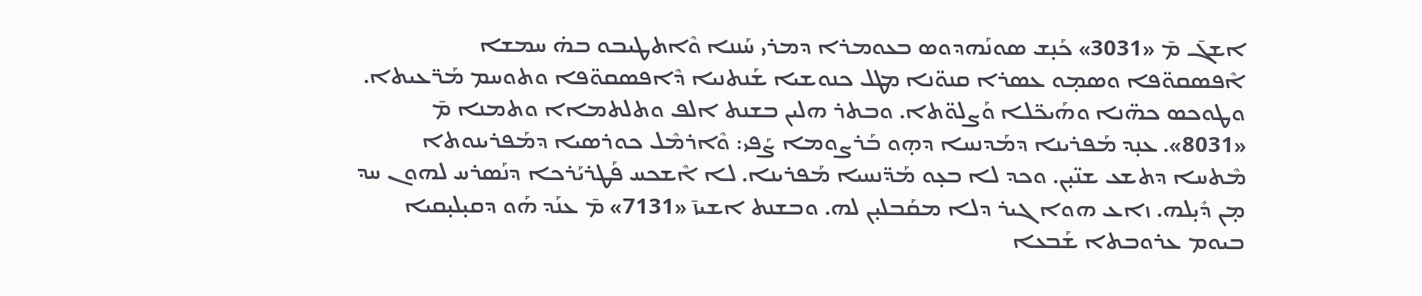ܐܫܓ̄ ܡ̄ «3031» ܟܰܢ̣ܫ ܣܘܢܰܗܕܘܣ ܒܥܘܡܪܐ ܕܡܪܝ ܚܰܢܢܐ ܘܶܐܬܛܝܒܘ ܒܗ̇ ܚܡܫܐ ܐܶܦܣܩܘ̈ܦܐ ܘܣܡ̣ܘ ܥܣܪܐ ܩܢܘ̈ܢܐ ܡܛܠ ܟܢܘܫܝܐ ܫܰܢܬܢܝܐ ܕܶܐܦܣܩܘ̈ܦܐ ܘܬܘܚܡ ܡܰܪ̈ܥܝܬܐ. ܘܛܘܟܣ ܟܗ̈ܢܐ ܘܗܰܝܟ̈ܠܐ ܘܰܨܠܘ̈ܬܐ. ܘܒܬܪ ܗܠܝܢ ܒܫܢܬ ܐܠܦ ܘܬܠܬܡܐܐ ܘܬܡܢܐ ܡ̄ «8031». ܥܢ̣ܕ ܡܰܦܪܝܢܐ ܕܡܰܕܢܚܐ ܕܗ̣ܘ ܒܰܪܨܘܡܐ ܨܰܦܝ: ܘܶܐܪܡܶܠ ܟܘܪܣܝܐ ܕܡܰܦܪܝܢܘܬܐ ܡܶܬܚܐ ܕܬܫܥ ܫܢ̈ܝ̣ܢ. ܘܟܕ ܠܐ ܒܥ̣ܘ ܡܰܕ̈ܢܚܝܐ ܡܰܦܪܝܢܐ. ܠܐ ܐܶܫܟܚ ܦܰܛܪܝܰܪܟܐ ܕܢܰܣܪܚ ܠܗܘܢ ܚܕ ܡ̣ܢ ܕܺܝ̣ܠܗ. ܙܐܥ ܗܘܐ ܓܝܪ ܕܠܐ ܡܩܰܒܠܝ̣ܢ ܠܗ. ܘܒܫܢܬ ܐܫܝܙ̄ «7131» ܡ̄ ܥܢܰܕ ܗܰܘ ܕܩܝ̣ܠܝ̣ܩܝܐ ܒܝܘܡ ܥܪܘܒܬܐ ܫܰܒܥܐ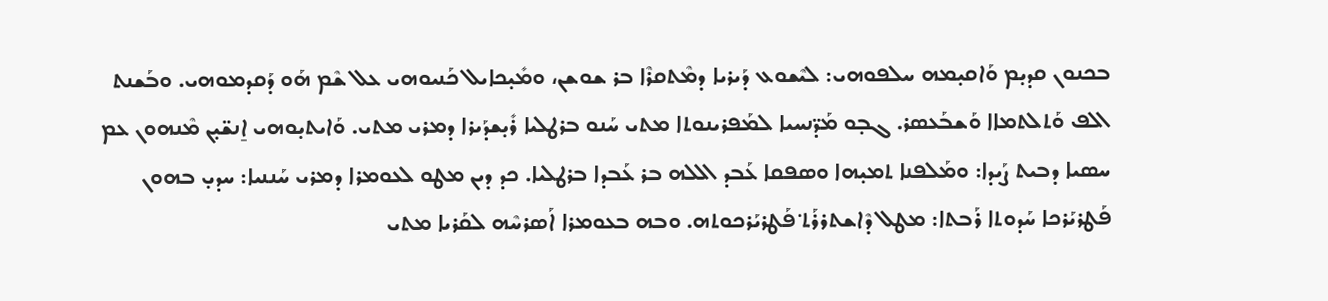ܒܟܢܘܢ ܩܕܝ̣ܡ ܘܰܐܩܝ̣ܡܗ ܚܠܦܘܗܝ: ܠܝܶܫܘܥ ܕܰܝܪܝܐ ܕܡܶܬܩܪܶܐ ܒܪ ܫܘܫܢ، ܘܡܺܝ̣ܟܐܝܠ ܟܰܢܝܘܗܝ ܥܠ ܫܶܡ ܗܰܘ ܕܰܩܕܡܘܗܝ. ܘܒܰܫܢܬ ܐܠܦ ܘܰܬܠܬܡܐܐ ܘܰܫܒܰܥܣܪ. ܓܒ̣ܘ ܡܰܕ̈ܢܚܝܐ ܠܡܰܦܪܝܢܘܬܐ ܡܬܝ ܚܰܢܘ ܒܪܛܠܝܐ ܪܺܝ̣ܫܕܰܝܪܐ ܕܡܪܝ ܡܬܝ. ܘܰܐܝܬܝ̣ܘܗܝ ܐ̱ܢܫ̈ܝ̣ܢ ܡܶܢܗܘܢ ܥܡ ܚܣܝܐ ܕܒܝܬ ܨܰܝܕܐ: ܘܡܰܠܦܢܐ ܬܡܝ̣ܗܐ ܘܣܦܩܐ ܥܰܒܕ ܐܠܠܗ ܒܪ ܥܰܒܕܐ ܒܪܛܠܝܐ. ܟܕ ܕܝܢ ܡܛܘ ܠܥܘܡܪܐ ܕܡܪܝ ܚܰܢܢܝܐ: ܚܕܝ̣ ܒܗܘܢ ܦܰܛܪܝܰܪܟܐ ܚܰܕܘܬܐ ܪܰܒܬܐ: ܡܛܠ ܕܶܐܫܬܪܪܰܬ݀ ܦܰܛܪܝܰܪܟܘܬܗ. ܘܒܗ ܒܥܘܡܪܐ ܐܰܣܪܚܶܗ ܠܩܰܪܝܐ ܡܬܝ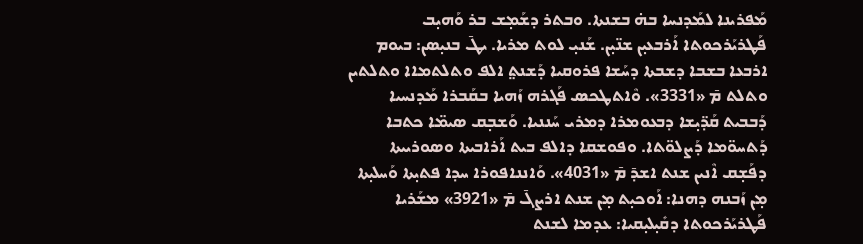ܡܰܦܪܝܢܐ ܠܡܰܕܢܚܐ ܒܗ̇ ܒܫܢܬܐ. ܘܒܬܪ ܕܫܰܡ̣ܫ ܒܪ ܘܰܗܝ̣ܒ ܦܰܛܪܝܰܪܟܘܬܐ ܐܰܪܒܥܝ̣ܢ ܫܢ̈ܝ̣ܢ. ܫܰܢܝ̣ ܠܘܬ ܡܪܝܐ. ܝܛ̄ ܒܢܝ̣ܣܢ: ܒܝܘܡ ܐܪܒܥܐ ܒܫܒܐ ܕܫܒܬܐ ܕܚܰܫܐ ܦܪܘܩܝܐ ܕܰܫܢܬ݀ ܐܠܦ ܘܬܠܬܡܐܐ ܘܬܠܬܝܢ ܘܬܠܬ ܡ̄ «3331». ܘܶܐܬܛܟܣ ܦܰܓܪܗ ܙܰܗܝܐ ܒܩܰܒܪܐ ܡܰܕܢܚܝܐ ܕܰܒܒܝܬ ܩܰܕ̈ܝ̣ܫܐ ܕܒܥܘܡܪܐ ܕܡܪܝ ܚܰܢܢܝܐ. ܘܰܫܒ̣ܩ ܣܝܡ̈ܐ ܟܬܒܐ ܕܰܬܚܘ̈ܡܐ ܕܰܨܠܘ̈ܬܐ. ܘܦܘܫܩܐ ܕܐܠܦ ܒܝܬ ܐܰܪܐܒܝܬܐ ܘܣܘܪܝܝܬܐ ܕܦܰܫ̣ܩ ܐܶܢܝܢ ܫܢܬ ܐܫܕ̄ ܡ̄ «4031». ܘܰܐܢܢܐܦܘܪܐ ܚܕܐ ܦܬܝ̣ܬܐ ܘܰܚܠܝ̣ܬܐ ܡ̣ܢ ܙܰܒܢܗ ܕܗܢܐ: ܐܰܘܟܝ̣ܬ ܡ̣ܢ ܫܢܬ ܐܪܨܓ̄ ܡ̄ «3921» ܡܫܰܪܝܐ ܦܰܛܪܝܰܪܟܘܬܐ ܕܩܺܝ̣ܠܝ̣ܩܝܐ: ܥܕܡܐ ܠܫܢܬ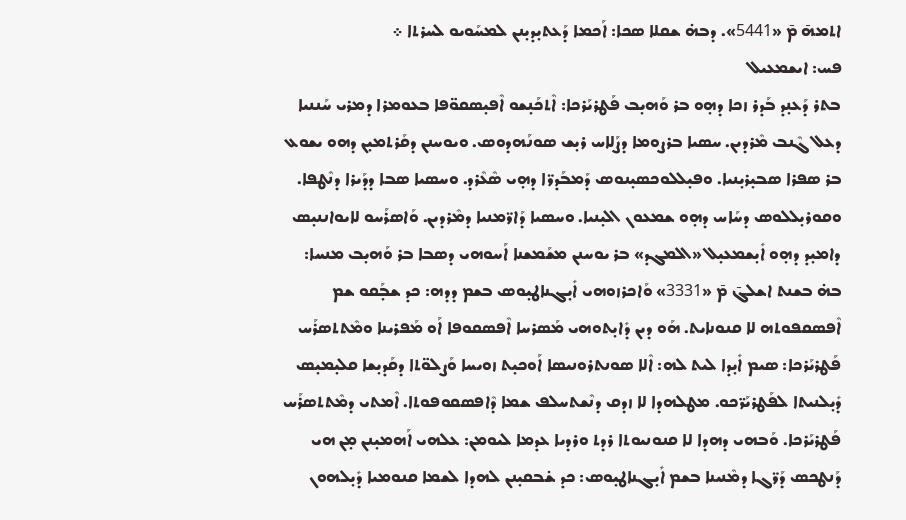ܐܬܡܗ̄ ܡ̄ «5441». ܕܒܗ̇ ܫܩܠܐ ܣܟܐ: ܐܰܟܡܐ ܕܰܥܬܝ̣ܕܝ̣ܢܢ ܠܡܚܰܘܝܘ ܠܚܪܬܐ ܀
ܦܚ: ܐܝܫܡܥܝܠ
ܒܬܪ ܕܰܥܢ̣ܕ ܒܰܕܪ ܙܟܐ ܕܗ̣ܘ ܒܪ ܘܰܗܝ̣ܒ ܦܰܛܪܝܰܪܟܐ: ܐܶܬܟܰܢ̣ܫܘ ܐܶܦܝ̣ܣܩܘ̈ܦܐ ܒܥܘܡܪܐ ܕܡܪܝ ܚܰܢܢܝܐ ܕܥܠ ܓܶܢܒ ܡܶܪܕܝܢ. ܚܣܝܐ ܒܪܨܘܡܐ ܕܨܰܠܐܚ ܪܝ̣ܫ ܣܘܢܰܗܕܘܣ. ܘܝܘܚܢܢ ܕܩܰܪܬܡܝ̣ܢ ܕܗܘ ܝܫܘܥ ܒܪ ܣܦܪܐ ܣܒܝ̣ܪܝ̣ܢܝܐ. ܘܦܝ̣ܠܠܘܟܣܝ̣ܢܘܣ ܕܰܡܒܰܕܪ̈ܐ ܕܗ̣ܝ ܣܶܥܶܪܕ. ܘܚܣܝܐ ܣܒܐ ܕܕܰܝܪܐ ܕܢܶܛܦܐ. ܘܩܘܪܝ̣ܠܠܘܣ ܕܚܰܐܚ ܕܗ̣ܘ ܫܡܥܘܢ ܐܠܝ̣ܢܝܐ. ܘܚܣܝܐ ܕܰܐܪ̈ܡܢܝܐ ܕܡܶܪܕܝܢ. ܘܰܐܣܪܰܚܘ ܠܐܝܘܐܢܢܝ̣ܣ ܕܐܡܝ̣ܕ ܕܗ̣ܘ ܐܺܝ̣ܫܡܥܝ̣ܠ «ܐܠܡܓܕ» ܒܪ ܝܘܚܢܢ ܡܫܰܡܫܢܐ ܐܰܚܘܗܝ ܕܣܒܐ ܒܪ ܘܰܗܝ̣ܒ ܡܢܚܐ: ܒܗ̇ ܒܫܢܬ ܐܫܠܓ̄ ܡ̄ «3331» ܘܰܐܟܪܙܘܗܝ ܐܺܝ̣ܓܢܐܛܝ̣ܘܣ ܒܫܡ ܕܕܗ: ܟܕ ܫܒ̣ܰܩܘ ܫܡ ܐܶܦܣܩܦܘܬܗ ܠܐ ܩܢܘܢܐܝܬ. ܗܰܘ ܕܝܢ ܕܺܐܝ̣ܬܘܗܝ ܡܰܣܪܚܐ ܐܶܦܣܩܘܦܐ ܐܰܘ ܡܰܦܪܝܢܐ ܘܡܶܬܬܣܪܰܚ ܦܰܛܪܝܰܪܟܐ: ܣܝܡ ܐܺܝ̣ܕܐ ܠܝܬ ܠܗ: ܐܶܠܐ ܣܘܢܬܪܘܢܝܣܐ ܐܰܘܟܝ̣ܬ ܙܘܝܚܐ ܘܰܨܠܘ̈ܬܐ ܕܩܰܕܝ̣ܫܐ ܩܠܝ̣ܡܝ̣ܣ ܕܺܝ̣ܠܢܝܬܐ ܠܦܰܛܪܝܰܪ̈ܟܘ. ܡܛܠܗܕܐ ܠܐ ܙܕܩ ܕܢܶܫܬܚܠܦ ܫܡܐ ܕܶܐܦܣܩܘܦܘܬܐ. ܐܶܡܬܝ ܕܡܶܬܬܣܪܰܚ ܦܰܛܪܝܰܪܟܐ. ܘܰܒܗܝ ܕܗܕܐ ܠܐ ܩܢܘܢܝܘܬܐ ܪܕܬ ܘܪܕܝܐ ܥܕܡܐ ܠܝܘܡܢ: ܥܠܗܝ ܐܰܗܡܝ̣ܢܢ ܡ̣ܢ ܗܝ ܕܰܢܛܟܣ ܕܰܪ̈ܓܐ ܕܡܶܢܝܢܐ ܒܫܡ ܐܺܝ̣ܓܢܐܛܝ̣ܘܣ: ܟܕ ܫ̇ܒܩܝ̣ܢܢ ܠܗܕܐ ܠܫܡܐ ܩܢܘܡܝܐ ܕܺܝ̣ܠܗܘܢ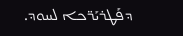ܕܦܰܛܪܝܰܪ̈ܟܐ ܠܚܘܕ.